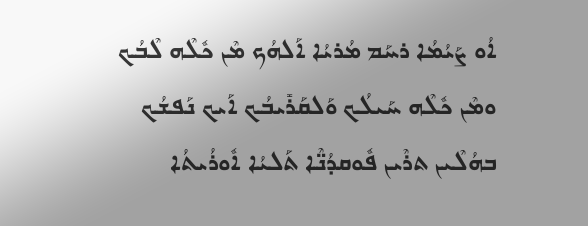ܐܳܘ ܨܰܝܳܡܳܐ ܪܚܰܡ ܡܳܪܝܳܐ ܐܰܠܗܳܟ ܡܶܢ ܟܽܠܶܗ ܠܶܒܳܟ ܘܡܶܢ ܟܽܠܶܗ ܚܰܝܠܳܟ ܘܰܠܩܰܪܺܝܒܳܟ ܐܰܝܟ ܢܰܦܫܳܟ ܒܗܳܠܶܝܢ ܬܪܶܝܢ ܦܽܘܩܕܳܢ̈ܶܐ ܬܰܠܝܳܐ ܐܽܘܪܳܝܬܳܐ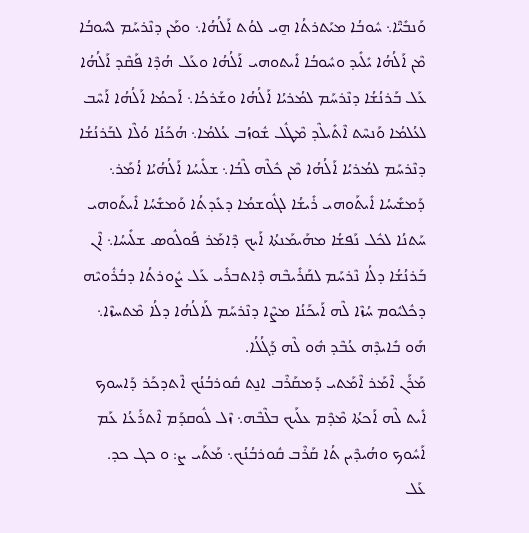ܘܰܢܒܺܝ̈ܶܐ܆ ܚܽܘܒܳܐ ܡܝܰܬܪܬܳܐ ܗ̱ܝ ܠܘܳܬ ܐܰܠܳܗܳܐ܆ ܘܡܰܢ ܕܢܶܪܚܰܡ ܠܚܽܘܒܳܐ ܡܶܢ ܐܰܠܳܗܳܐ ܝܺܠܺܝܕ ܘܚܽܘܒܳܐ ܐܺܝܬܘܗܝ ܐܰܠܳܗܳܐ ܘܥܰܠ ܗܳܕܶܐ ܦܰܩܶܕ ܐܰܠܳܗܳܐ ܥܰܠ ܒܰܪܢܳܫܳܐ ܕܢܶܪܚܰܡ ܠܡܳܪܝܳܐ ܐܰܠܳܗܳܐ ܘܫܰܪܟܳܐ܆ ܐܰܟܡܳܐ ܐܰܠܳܗܳܐ ܐܰܚܶܒ ܠܥܳܠܡܳܐ ܘܰܢܚܶܬ ܐܶܬܺܝܠܶܕ ܡܶܛܽܠ ܫܽܘܙܳܒ ܥܳܠܡܳܐ܆ ܗܳܟܰܢܳܐ ܘܳܠܶܐ ܠܒܰܪܢܳܫܳܐ ܕܢܶܪܚܰܡ ܠܡܳܪܝܳܐ ܐܰܠܳܗܳܐ ܡܶܢ ܟܽܠܶܗ ܠܶܒܳܐ܆ ܫܠܺܝܚܳܐ ܐܰܠܳܗܳܝܳܐ ܐܳܡܰܪ܆ ܕܰܡܫܺܝܚܳܐ ܐܺܝܬܰܘܗܝ ܪܺܝܫܳܐ ܠܓܽܘܫܡܳܐ ܕܥܺܕܬܳܐ ܘܰܡܫܺܚܳܐ ܐܺܝܬܰܘܗܝ ܚܰܬܢܳܐ ܠܟܽܠ ܢܰܦܫܳܐ ܡܗܰܝܡܰܢܬܳܐ ܐܰܝܟ ܕܶܐܡܰܪ ܦܰܘܠܽܘܣ ܫܠܺܝܚܳܐ܆ ܐܶܢ ܒܰܪܢܳܫܳܐ ܕܠܳܐ ܢܶܪܚܰܡ ܠܩܰܪܺܝܒܶܗ ܕܶܐܬܒܪܺܝ ܥܰܠ ܨܽܘܪܬܳܐ ܕܒܳܪܽܘܝܶܗ ܕܟܽܠܝܽܘܡ ܚܳܙܶܐ ܠܶܗ ܐܰܝܟܰܢܳܐ ܡܨܶܐ ܕܢܶܪܚܰܡ ܠܰܐܠܳܗܳܐ ܕܠܳܐ ܡܶܬܚܙܶܐ܆ ܗܰܘ ܒܺܐܝܕܶܗ ܥܳܒܶܕ ܗܽܘ ܠܶܗ ܕܰܓܳܠܳܐ.
ܡܰܪܰܢ ܐܶܡܰܪ ܐܶܡܰܬܝ ܕܰܡܩܰܪܶܒ ܐܢ̱ܬ ܩܽܘܪܒܳܢܳܟ ܐܶܬܕܟܰܪ ܕܰܐܚܘܟ ܐܺܝܬ ܠܶܗ ܐܰܟܬܳܐ ܡܶܕܶܡ ܥܠܰܝܟ ܒܠܶܒܶܗ܆ ܙܶܠ ܠܽܘܩܕܰܡ ܐܶܬܪܰܥܳܐ ܥܰܡ ܐܰܚܽܘܟ ܘܗܳܝܕܶܝܢ ܬܳܐ ܩܰܪܶܒ ܩܽܘܪܒܳܢܳܟ܆ ܡܰܬܰܝ ܨ: ܘ ܟܓ ܟܕ.
ܥܰܠ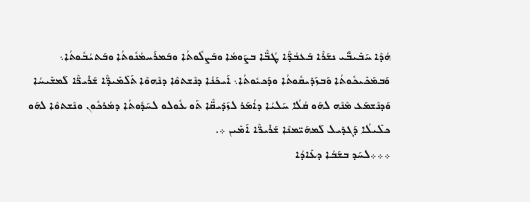ܗܳܕܶܐ ܚܰܒܺܝܒ̈ܰܝ ܢܫܰܪܶܐ ܒܰܥܒܳܕ̈ܶܐ ܛܳܒ̈ܶܐ ܒܨܰܘܡܳܐ ܘܒܰܨܠܽܘܬܳܐ ܘܒܰܡܪܰܚܡܳܢܽܘܬܳܐ ܘܒܰܬܝܳܒܽܘܬܳܐ܆ ܘܰܒܡܰܟܺܝܟܽܘܬܳܐ ܘܰܒܙܰܕܺܝܩܽܘܬܳܐ ܘܕܰܟܝܽܘܬܳܐ܆ ܐܰܝܟܰܢܳܐ ܕܢܶܫܬܘܶܐ ܕܢܶܗܘܶܐ ܬܰܠܺܡܺܝܕ̈ܶܐ ܫܰܪܺܝܪ̈ܶܐ ܠܰܡܫܺܝܚܳܐ ܘܰܕܢܶܫܡܰܥ ܡܶܢܶܗ ܠܗܰܘ ܩܳܠܳܐ ܚܰܠܝܳܐ ܕܐܳܡܰܪ ܠܙܰܕܺܝܩ̈ܶܐ ܬܰܘ ܥܽܘܠܘ ܠܚܰܕܽܘܬܳܐ ܕܡܳܪܟܽܘܢ ܘܢܶܫܬܘܶܐ ܠܗܰܘ ܟܠܺܝܠܳܐ ܕܰܓܕܺܝܠ ܠܰܡܗܰܝ̈ܡܢܶܐ ܫܰܪܺܝܪ̈ܶܐ ܐܰܡܺܝܢ ܀.
܀܀܀ܠܚܰܕ ܒܫܰܒܳܐ ܕܥܺܐܕܳܐ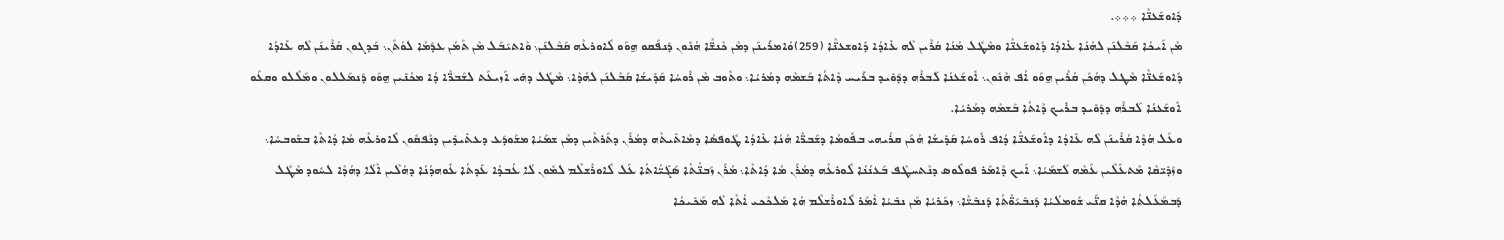ܕܽܐܘܫܰܥܢ̈ܶܐ ܀܀܀.
ܡܶܢ ܐܰܝܟܳܐ ܩܰܒܶܠܢܰܢ ܠܗܳܢܳܐ ܥܺܐܕܳܐ ܕܽܐܘܫܰܥܢ̈ܶܐ ܘܡܶܛܽܠ ܡܳܢܳܐ ܩܳܪܶܝܢ ܠܶܗ ܥܺܐܕܳܐ ܕܽܐܘܫܥܢ̈ܶܐ (259)ܘܳܐܡܪܺܝܢܰܢ ܕܡܶܢ ܟܶܢܫ̈ܶܐ ܗܳܢܽܘܢ ܕܰܢܦܰܩܘ ܗ̱ܘܰܘ ܠܽܐܘܪܥܶܗ ܩܰܒܶܠܢܰܢ܆ ܘܶܐܬܝܰܒܰܠ ܡܶܢ ܬܰܡܳܢ ܥܕܰܡܳܐ ܠܘܳܬܰܢ܆ ܒܰܕܓܘܢ ܩܳܪܶܝܢܰܢ ܠܶܗ ܥܺܐܕܳܐ ܕܽܐܘܫܰܥܢ̈ܶܐ ܡܶܛܠ ܕܗܳܟܰܢ ܩܳܪܶܝܢ ܗ̱ܘܰܘ ܐܳܦ ܗܶܢܽܘܢ܆ ܐܽܘܫܰܥܢܳܐ ܠܰܒܪܶܗ ܕܕܰܘܺܝܕ ܒܪܺܝܚ ܕܶܐܬܳܐ ܒܰܫܡܶܗ ܕܡܳܪܝܳܐ܆ ܘܬܽܘܒ ܡܶܢ ܪܽܘܚܳܐ ܩܰܕܺܝܫܳܐ ܩܰܒܶܠܢܰܢ ܠܗܳܕܶܐ܆ ܡܶܛܽܠ ܕܗܺܝ ܐܰܙܝܥܰܬ ܠܫܰܒܪ̈ܶܐ ܕܳܐ ܡܟܳܢܺܝܢ ܗ̱ܘܰܘ ܕܰܢܡܰܠܠܘܢ ܘܡܰܠܶܠܘ ܘܩܥܰܘ ܐܽܘܫܰܥܢܳܐ ܠܰܒܪܶܗ ܕܕܰܘܺܝܕ ܒܪܺܝܟ ܕܶܐܬܳܐ ܒܰܫܡܶܗ ܕܡܳܪܝܳܐ.
ܘܥܰܠ ܗܳܕܶܐ ܩܳܪܶܝܢܰܢ ܠܶܗ ܥܺܐܕܳܐ ܕܐܽܘܫܰܥܢ̈ܶܐ ܕܳܐܦ ܪܽܘܚܳܐ ܩܰܕܺܝܫܳܐ ܗܳܟܰܢ ܩܪܳܝܗܝ ܒܦܽܘܡܳܐ ܕܫܰܒܪ̈ܶܐ ܗܳܢܳܐ ܥܺܐܕܳܐ ܛܽܘܦܣܳܐ ܕܡܶܐܬܺܝܬܶܗ ܕܡܳܪܰܢ ܕܬܰܪܬܶܝܢ ܕܡܶܢ ܫܡܰܝܳܐ ܡܫܰܘܕܰܥ ܕܥܬܺܝܕܺܝܢ ܕܢܶܦܩܽܘܢ ܠܽܐܘܪܥܶܗ ܡܳܐ ܕܳܐܬܶܐ ܒܫܽܘܒܚܳܐ܆ ܘܙܰܕܺܝ̈ܩܶܐ ܡܶܬܥܰܠܶܝܢ ܥܰܡܶܗ ܠܰܫܡܰܝܳܐ܆ ܐܰܝܟ ܕܶܐܡܰܪ ܦܘܠܽܘܣ ܕܢܶܬܚܛܶܦ ܒܰܥܢܳܢܳܐ ܠܽܘܪܥܶܗ ܕܡܳܪܰܢ ܡܳܐ ܕܳܐܬܶܐ܆ ܡܳܪܰܢ ܙܰܒܢ̈ܳܬܳܐ ܣܰܓܺܝ̈ܳܐܬܳܐ ܥܰܠ ܠܽܐܘܪܶܫܠܶܡ ܠܡܽܘܢ ܠܳܐ ܥܳܒܕܳܐ ܥܺܕܬܳܐ ܥܽܘܗܕܳܢܳܐ ܕܗܳܠܶܝܢ ܐܶܠܳܐ ܕܗܳܕܶܐ ܠܚܽܘܕ ܡܶܛܽܠ ܕܰܒܡܰܥܰܠܬܳܐ ܗܳܕܶܐ ܩܢ̈ܰܝ ܫܽܘܡܠܳܝܳܐ ܕܰܢܒܺܝܰܘ̈ܳܬܳܐ ܕܰܢܒܺܝ̈ܶܐ܆ ܙܟܰܪܝܳܐ ܡܰܢ ܢܒܺܝܳܐ ܐܶܡܰܪ ܠܽܐܘܪܶܫܠܶܡ ܗܳܐ ܡܰܠܟܶܟܝ ܐܳܬܶܐ ܠܶܗ ܡܰܟܺܝܟܳܐ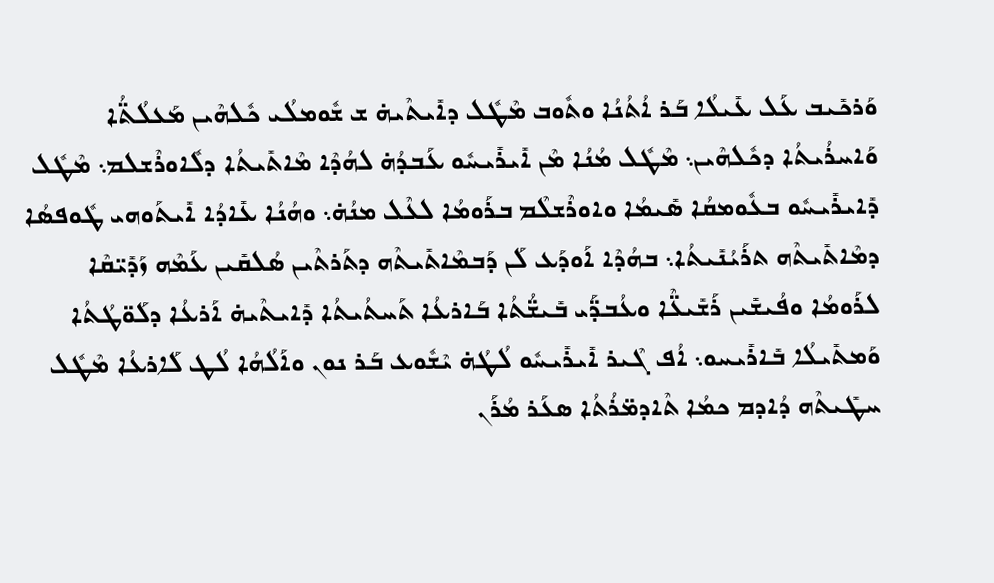ܘܰܪܟܺܝܒ ܥܰܠ ܥܺܝܠܳܐ ܒܰܪ ܐܳܬܳܢܳܐ ܘܬܽܘܒ ܡܶܛܽܠ ܕܐܺܝܬܶܝܗ̇ ܫ ܫܽܘܡܠܳܝ ܟܽܠܗܶܝܢ ܡܰܥܠܳܬ̈ܳܐ ܘܰܐܚܪܳܝܬܳܐ ܕܟܽܠܗܶܝܢ܆ ܡܶܛܽܠ ܡܳܢܳܐ ܡܶܢ ܐܺܝܪܺܝܚܽܘ ܥܰܒܕܳܗ̇ ܠܗܳܕܶܐ ܡܶܐܬܺܝܬܳܐ ܕܠܽܐܘܪܶܫܠܡ܆ ܡܶܛܽܠ ܕܺܐܝܪܺܝܚܽܘ ܒܥܽܘܡܩܳܐ ܣܺܝܡܳܐ ܘܐܘܪܶܫܠܶܡ ܒܪܰܘܡܳܐ ܠܥܶܠ ܡܢܳܗ̇܆ ܘܗܳܢܳܐ ܥܺܐܕܳܐ ܐܺܝܬܰܘܗܝ ܛܽܘܦܣܳܐ ܕܡܶܐܬܺܝܬܶܗ ܬܪܰܝܳܢܺܝܬܳܐ܆ ܒܗܳܕܶܐ ܐܰܘܕܰܥ ܠܰܢ ܕܰܒܡܶܐܬܺܝܬܶܗ ܕܬܰܪܬܶܝܢ ܣܳܠܩܺܝܢ ܥܰܡܶܗ ܙܰܕܺܝ̈ܩܶܐ ܠܪܰܘܡܳܐ ܘܦܳܝܫܺܝܢ ܪܰܫܺܝܥ̈ܶܐ ܘܥܳܒܕ̈ܰܝ ܒܺܝܫ̈ܳܬܳܐ ܒܰܐܪܥܳܐ ܬܰܚܬܳܝܬܳܐ ܕܺܐܝܬܶܝܗ̇ ܐܰܪܥܳܐ ܕܠܰܘ̈ܛܳܬܳܐ ܘܰܡܬܺܝܠܳܐ ܒܺܐܪܺܝܚܘ܆ ܐܳܦ ܓܶܝܪ ܐܺܝܪܺܝܚܽܘ ܠܳܛܳܗ̇ ܝܶܫܽܘܥ ܒܰܪ ܢܘܢ ܘܐܰܠܳܗܳܐ ܠܳܛ ܠܰܐܪܥܳܐ ܡܶܛܽܠ ܚܛܺܝܬܶܗ ܕܳܐܕܡ ܟܡܳܐ ܬܶܐܕܡ̈ܪܳܬܳܐ ܣܥܰܪ ܡܳܪܰܢ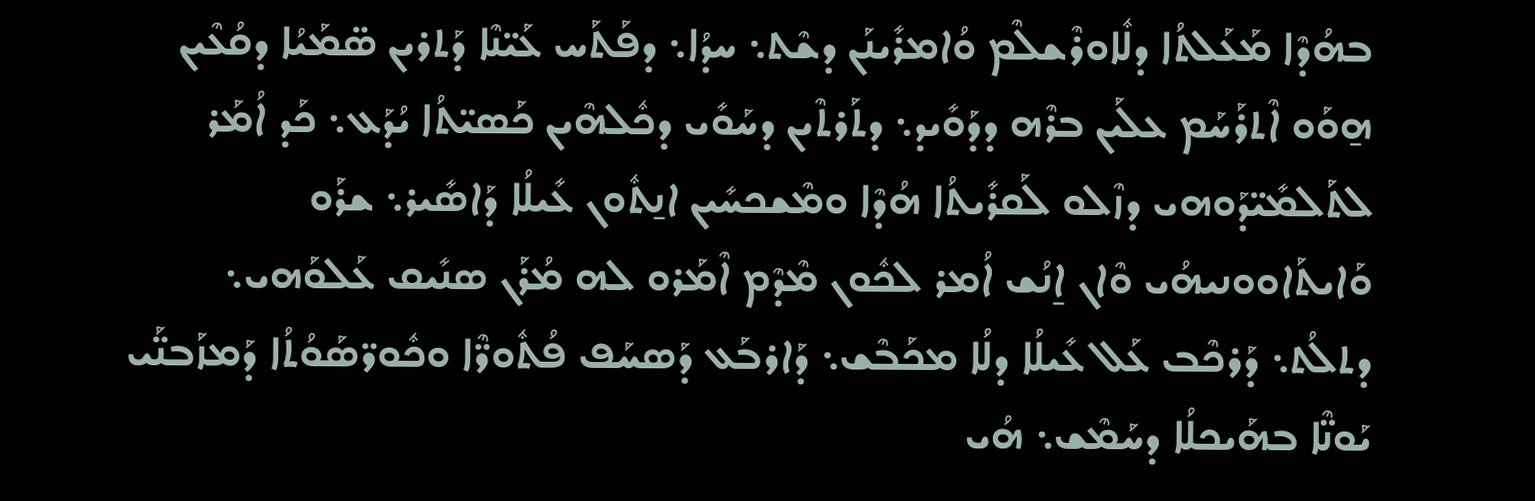ܒܗܳܕܶܐ ܡܰܥܰܠܬܳܐ ܕܠܽܐܘܪܶܫܠܶܡ ܘܳܐܡܪܺܝܢܰܢ ܕܫܶܬ܆ ܚܕܳܐ܆ ܕܦܰܬܰܚ ܥܰܝ̈ܢܶܐ ܕܰܬܪܝܢ ܣ̈ܡܰܝܳܐ ܕܩܳܥܶܝܢ ܗ̱ܘܰܘ ܐܶܬܪܰܚܰܡ ܥܠܰܝܢ ܒܪܶܗ ܕܕܰܘܺܝܕ܆ ܕܬܰܪܬܶܝܢ ܕܚܰܘܺܝ ܕܟܽܠܗܶܝܢ ܟܰܣܝ̈ܬܳܐ ܝܳܕܰܥ܆ ܟܰܕ ܐܳܡܰܪ ܠܬܰܠܡܺܝ̈ܕܰܘܗܝ ܕܙܶܠܘ ܠܰܩܪܺܝܬܳܐ ܗܳܕܶܐ ܘܡܶܫܟܚܺܝܢ ܐܢ̱ܬܽܘܢ ܥܺܝܠܳܐ ܕܰܐܣܺܝܪ܆ ܫܪܰܘ ܘܰܐܝܬܰܐܘܘܢܝܗܳܝ ܘܶܐܢ ܐ̱ܢܳܫ ܐܳܡܪ ܠܟܽܘܢ ܡܶܕܶܡ ܐܶܡܰܪܘ ܠܗ ܡܳܪܰܢ ܣܢܺܝܩ ܥܰܠܘܰܗܝ܆ ܕܬܠܳܬ܆ ܕܰܪܟܶܒ ܥܰܠ ܥܺܝܠܳܐ ܕܠܳܐ ܡܟܰܒܶܫ܆ ܕܰܐܪܒܰܥ ܕܰܣܚܰܦ ܦܳܬܽܘܪ̈ܶܐ ܘܟܽܘܪ̈ܣܰܘܳܬܳܐ ܕܰܡܙܰܒܢ̈ܰܝ ܝܰܘܢ̈ܶܐ ܒܗܰܝܟܠܳܐ ܕܚܰܡܶܫ܆ ܗܳܝ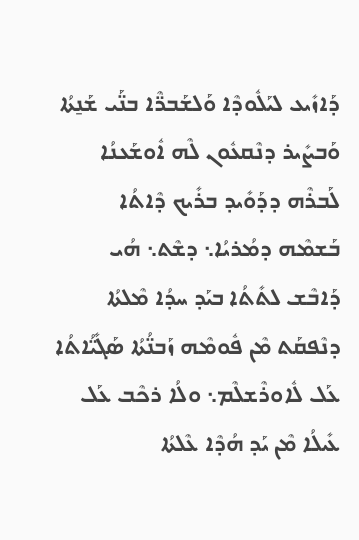ܕܰܐܙܺܝܥ ܠܝܰܠܽܘܕܶܐ ܘܰܠܫܰܒܪ̈ܶܐ ܒܢ̈ܰܝ ܫܰܢ̱ܬܳܐ ܘܰܒܨܺܝܪ ܕܢܶܩܥܽܘܢ ܠܶܗ ܐܽܘܫܰܥܢܳܐ ܠܰܒܪܶܗ ܕܕܰܘܺܝܕ ܒܪܺܝܟ ܕܶܐܬܳܐ ܒܰܫܡܶܗ ܕܡܳܪܝܳܐ܆ ܕܫܶܬ܆ ܗܳܝ ܕܰܐܒܶܫ ܠܬܺܬܳܐ ܒܝܰܕ ܚܕܳܐ ܡܶܠܬܳܐ ܕܢܶܦܩܰܬ ܡܶܢ ܦܽܘܡܶܗ ܙܰܒܢ̈ܳܬܳܐ ܣܰܓܺܝ̈ܳܐܬܳܐ ܥܰܠ ܠܽܐܘܪܶܫܠܶܡ܆ ܘܠܳܐ ܪܟܶܒ ܥܰܠ ܥܺܝܠܳܐ ܡܶܢ ܝܰܕ ܗܳܕܶܐ ܥܶܠܬܳܐ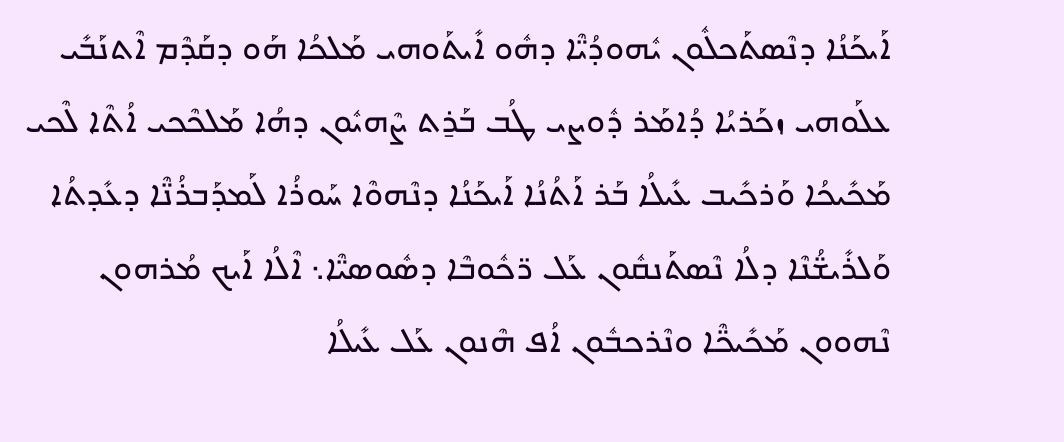ܐܰܝܟܰܢܳܐ ܕܢܶܣܬܰܟܠܽܘܢ ܝܽܗܘܕܳܝ̈ܶܐ ܕܗܽܘ ܐܺܝܬܰܘܗܝ ܡܰܠܟܳܐ ܗܰܘ ܕܩܰܕܶܡ ܐܶܬܢܰܒܺܝ ܥܠܰܘܗܝ ܙܟܰܪܝܳܐ ܕܳܐܡܰܪ ܕܽܘܨܝ ܛܳܒ ܒܰܪ̱ܬ ܨܶܗܝܽܘܢ ܕܗܳܐ ܡܰܠܟܶܟܝ ܐܳܬܶܐ ܠܶܟܝ ܡܰܟܺܝܟܳܐ ܘܰܪܟܺܝܒ ܥܺܝܠܳܐ ܒܰܪ ܐܰܬܳܢܳܐ ܐܰܝܟܰܢܳܐ ܕܢܶܗܘܶܐ ܚܰܘܪܳܐ ܠܰܡܕܰܒܪܳܢ̈ܶܐ ܕܥܺܕܬܳܐ ܘܰܠܪܺܝܫ̈ܳܢܶܐ ܕܠܳܐ ܢܶܣܬܰܢܩܽܘܢ ܥܰܠ ܪ̈ܟܽܘܒܶܐ ܕܣܽܘܣܝ̈ܶܐ܆ ܐܶܠܳܐ ܐܰܝܟ ܡܳܪܗܘܢ ܢܶܗܘܘܢ ܡܰܟܺܝܟ̈ܶܐ ܘܢܶܪܟܒܽܘܢ ܐܳܦ ܗܶܢܘܢ ܥܰܠ ܥܺܝܠܳܐ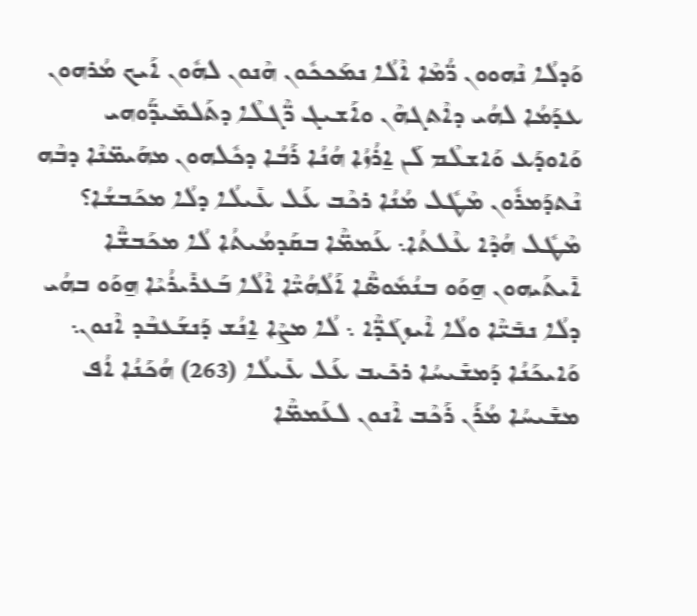ܘܰܕܠܳܐ ܢܶܗܘܘܢ ܪ̈ܳܡܶܐ ܐܶܠܳܐ ܢܡܰܟܟܽܘܢ ܗܶܢܘܢ ܠܗܽܘܢ ܐܰܝܟ ܡܳܪܗܘܢ ܥܕܰܡܳܐ ܠܗܳܝ ܕܐܶܬܓܗܶܢ ܘܐܰܫܝܓ ܪ̈ܶܓܠܶܐ ܕܬܰܠܡܺܝܕ̈ܰܘܗܝ ܘܰܐܘܕܰܥ ܘܰܐܫܠܶܡ ܠܰܢ ܐ̱ܪܳܙܳܐ ܗܳܢܳܐ ܪܰܒܳܐ ܕܟܽܠܗܘܢ ܡܗܰܝܡ̈ܢܶܐ ܕܒܶܗ ܢܶܬܕܰܡܪܽܘܢ ܡܶܛܽܠ ܡܳܢܳܐ ܪܟܶܒ ܥܰܠ ܥܺܝܠܳܐ ܕܠܳܐ ܡܟܰܒܫܳܐ؟ ܡܶܛܽܠ ܗܳܕܶܐ ܥܶܠܬܳܐ܆ ܥܰܡܡ̈ܶܐ ܒܩܰܕܡܳܝܬܳܐ ܠܳܐ ܡܟܰܒܫ̈ܶܐ ܐܺܝܬܰܝܗܘܢ ܗ̱ܘܰܘ ܒܢܳܡܽܘܣ̈ܶܐ ܐܰܠܳܗܳܝ̈ܶܐ ܐܶܠܳܐ ܒܰܥܪܺܝܪܳܝܶܐ ܗ̱ܘܰܘ ܒܗܳܝ ܕܠܳܐ ܢܒܺܝ̈ܶܐ ܘܠܳܐ ܐܶܝܙܓܰܕ̈ܶܐ ܆ ܠܳܐ ܡܨܶܐ ܐ̱ܢܳܫ ܕܰܢܫܰܥܒܶܕ ܐܶܢܘܢ܆ ܘܰܐܝܟܰܢܳܐ ܕܰܡܫܺܝܚܳܐ ܪܟܺܝܒ ܥܰܠ ܥܺܝܠܳܐ (263) ܗܳܟܰܢܳܐ ܐܳܦ ܡܫܺܝܚܳܐ ܡܳܪܰܢ ܪܰܟܶܒ ܐܶܢܘܢ ܠܥܰܡܡ̈ܶܐ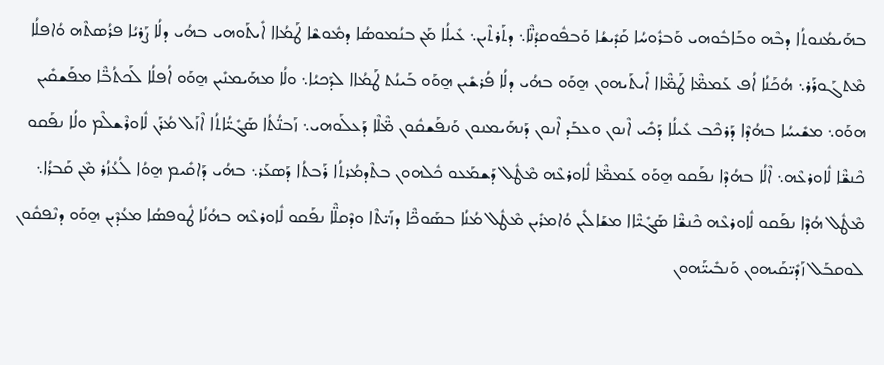ܒܗܰܝܡܳܢܘܬܳܐ ܕܒܶܗ ܘܒܰܐܒܽܘܗܝ ܘܰܒܪܽܘܚܳܐ ܩܰܕܺܝܫܳܐ ܘܰܒܦܽܘܩܕܳܢ̈ܶܐ܆ ܕܬܰܪܬܶܝܢ܆ ܥܺܝܠܳܐ ܡܰܢ ܒܢܳܡܘܣܳܐ ܕܡܽܘܫܶܐ ܛܰܡܳܐܐ ܐܺܝܬܰܘܗܝ ܒܗܳܝ ܕܠܳܐ ܨܰܪܝܳܐ ܦܪܳܣܬܶܗ ܘܳܐܦܠܳܐ ܡܶܬܓܰܘܪܰܪ܆ ܗܳܟܰܢܳܐ ܐܳܦ ܥܰܡܡ̈ܶܐ ܛܰܡ̈ܶܐܐ ܐܺܝܬܰܝܗܘܢ ܗ̱ܘܰܘ ܒܗܳܝ ܕܠܳܐ ܦܳܪܫܺܝܢ ܗ̱ܘܰܘ ܒܰܝܢܳܬ ܛܰܡܳܐܐ ܠܕܰܟܝܳܐ܆ ܘܠܳܐ ܡܗܰܝܡܢܺܝܢ ܗ̱ܘܰܘ ܐܳܦܠܳܐ ܠܰܟܬܳܒ̈ܶܐ ܡܦܰܫܩܺܝܢ ܗܘܰܘ܆ ܡܫܺܝܚܳܐ ܒܗܳܕܶܐ ܕܰܪܟܶܒ ܥܺܝܠܳܐ ܕܰܟܺܝ ܐܶܢܘܢ ܘܥܒܰܕ ܐܶܢܘܢ ܕܰܢܗܰܝܡܢܘܢ ܘܰܢܦܰܫܩܽܘܢ ܡ̈ܶܠܶܐ ܕܰܥܠܰܘܗܝ܆ ܙܰܒܢ̈ܳܬܳܐ ܣܰܓܺܝ̈ܳܐܬܳܐ ܐܶܙܰܠ ܡܳܪܰܢ ܠܽܐܘܪܶܫܠܶܡ ܘܠܳܐ ܢܦܰܩܘ ܟܶܢܫ̈ܶܐ ܠܽܐܘܪܥܶܗ܆ ܐܶܠܳܐ ܒܗܳܕܶܐ ܢܦܰܩܘ ܗ̱ܘܰܘ ܥܰܡܡ̈ܶܐ ܠܽܐܘܪܥܶܗ ܡܶܛܽܠ ܕܰܫܡܰܥܘ ܟܽܠܗܘܢ ܒܬܶܕܡܳܪܬܳܐ ܪܰܒܬܳܐ ܕܰܣܥܰܪ܆ ܒܗܳܝ ܕܰܐܩܺܝܡ ܗ̱ܘܳܐ ܠܳܥܳܙܳܪ ܡܶܢ ܩܰܒܪܳܐ܆ ܡܶܛܽܠ ܗܳܕܶܐ ܢܦܰܩܘ ܠܽܐܘܪܥܶܗ ܟܶܢܫ̈ܶܐ ܣܰܓܺܝ̈ܶܐܐ ܡܫܰܐܠܺܝܢ ܘܳܐܡܪܺܝܢ ܡܶܛܽܠ ܡܳܢܳܐ ܒܣܰܘܟ̈ܶܐ ܕܙܰܝ̈ܬܶܐ ܘܕܶܩܠ̈ܶܐ ܢܦܰܩܘ ܠܽܐܘܪܥܶܗ ܒܗܳܢܳܐ ܛܽܘܦܣܳܐ ܡܥܳܕܶܝܢ ܗ̱ܘܰܘ ܕܢܶܦܩܽܘܢ ܠܘܩܒܰܠ ܙܰܕܺܝ̈ܩܰܝܗܘܢ ܘܰܢܒܺܝܝ̈ܰܗܘܢ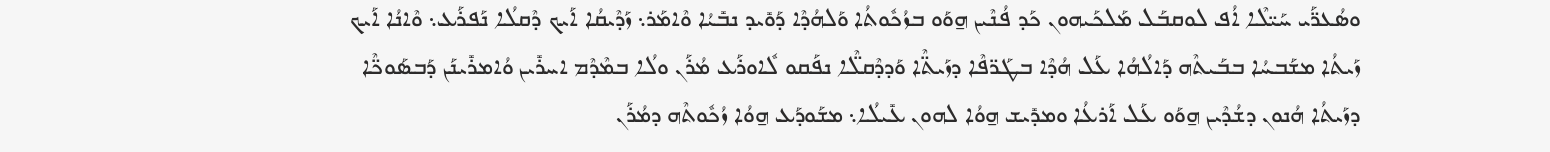ܘܣܳܥܪ̈ܰܝ ܚܰܝ̈ܠܶܐ ܐܳܦ ܠܘܩܒܰܠ ܡܰܠܟܰܝܗܘܢ ܟܰܕ ܦܳܢܶܝܢ ܗ̱ܘܰܘ ܒܙܳܟܽܘܬܳܐ ܘܰܠܗܳܕܶܐ ܕܰܘܺܝܕ ܢܒܺܝܳܐ ܘܶܐܡܰܪ܆ ܙܰܕܶܝܩܳܐ ܐܰܝܟ ܕܶܩܠܳܐ ܢܰܦܪܰܥ܆ ܘܶܐܢܳܐ ܐܰܝܟ ܙܰܝܬܳܐ ܡܫܰܒܚܳܐ ܒܒܰܝܬܶܗ ܕܰܐܠܳܗܳܐ ܥܰܠ ܗܳܕܶܐ ܒܛܰܪ̈ܦܶܐ ܕܙܰܝܬ̈ܶܐ ܘܰܕܕܶܩܠ̈ܶܐ ܢܦܰܩܘ ܠܽܐܘܪܰܥ ܡܳܪܰܢ ܘܠܳܐ ܒܡܶܕܶܡ ܐܚܪܺܝܢ ܘܳܐܡܪܺܝܢܰܢ ܕܰܒܣܰܘܟ̈ܶܐ ܕܙܰܝܬܳܐ ܗܳܢܘܢ ܕܫܳܕܶܝܢ ܗ̱ܘܰܘ ܥܰܠ ܐܰܪܥܳܐ ܘܡܕܺܝܫ ܗ̱ܘܳܐ ܠܗܘܢ ܥܺܝܠܳܐ܆ ܡܫܰܘܕܰܥ ܗ̱ܘܳܐ ܙܳܟܽܘܬܶܗ ܕܡܳܪܰܢ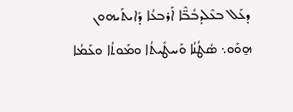ܕܥܰܠ ܒܥܶܠܕܒܳܒ̈ܶܐ ܐܰܪܒܥܳܐ ܕܺܐܝܬܰܝܗܘܢ ܗ̱ܘܰܘ܆ ܣܳܛܳܢܳܐ ܘܰܚܛܺܝܬܳܐ ܘܡܰܘܬܳܐ ܘܥܰܡܳܐ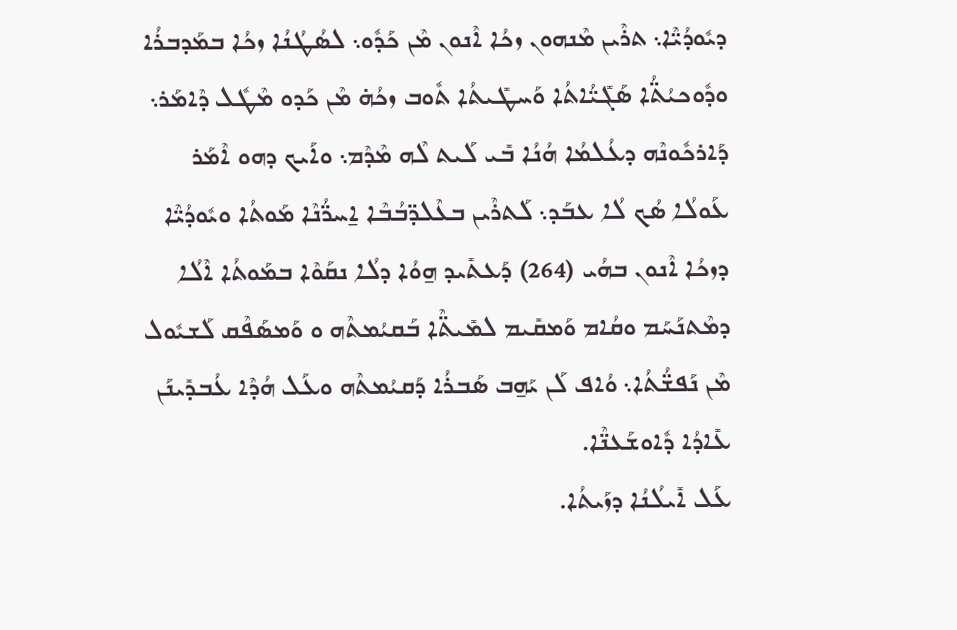ܕܝܽܘܕܳܝ̈ܶܐ܆ ܬܪܶܝܢ ܡܶܢܗܘܢ ܙܟܳܐ ܐܶܢܘܢ ܡܶܢ ܟܰܕܽܘ܆ ܠܣܳܛܳܢܳܐ ܙܟܳܐ ܒܡܰܕܒܪܳܐ ܘܕܽܘܟܝܳܬ̈ܳܐ ܣܰܓܺܝ̈ܳܐܬܳܐ ܘܰܚܛܺܝܬܳܐ ܬܽܘܒ ܙܟܳܗ̇ ܡܶܢ ܟܰܕܘ ܡܶܛܽܠ ܕܶܐܡܰܪ܆ ܕܰܐܪܟܽܘܢܶܗ ܕܥܳܠܡܳܐ ܗܳܢܳܐ ܒܺܝ ܠܰܝܬ ܠܶܗ ܡܶܕܶܡ܆ ܘܐܰܝܟ ܕܗܘ ܐܶܡܰܪ ܥܰܘܠܳܐ ܣܳܟ ܠܳܐ ܥܒܰܕ܆ ܠܰܬܪܶܝܢ ܒܥܶܠܕ̈ܒܳܒܶܐ ܐ̱ܚܪ̈ܳܢܶܐ ܡܰܘܬܳܐ ܘܝܽܘܕܳܝ̈ܶܐ ܕܙܟܳܐ ܐܶܢܘܢ ܒܗܳܝ (264) ܕܰܥܬܺܝܕ ܗ̱ܘܳܐ ܕܠܳܐ ܢܩܰܘܶܐ ܒܡܰܘܬܳܐ ܐܶܠܳܐ ܕܡܶܬܢܰܚܰܡ ܘܩܳܐܡ ܘܰܡܩܺܝܡ ܠܡܺܝܬ̈ܶܐ ܒܰܩܝܳܡܬܶܗ ܘ ܘܰܡܣܰܦܶܩ ܠܰܫܝܽܘܠ ܡܶܢ ܢܰܦܫ̈ܳܬܳܐ܆ ܘܳܐܦ ܠܰܢ ܝܰܗ̱ܒ ܣܰܒܪܳܐ ܕܰܩܝܳܡܬܶܗ ܘܥܰܠ ܗܳܕܶܐ ܥܳܒܕܺܝܢܰܢ ܥܺܐܕܳܐ ܕܽܐܘܫܰܥܢ̈ܶܐ.
ܥܰܠ ܐܺܝܠܳܢܳܐ ܕܙܰܝܬܳܐ.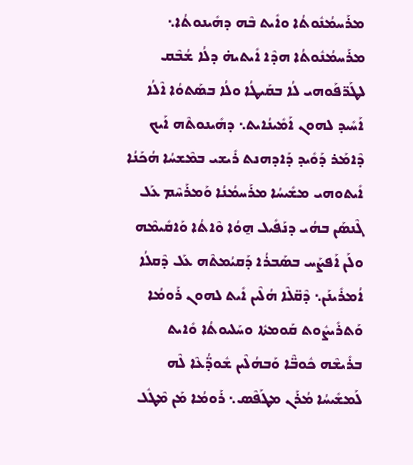ܡܪܰܚܡܳܢܽܘܬܳܐ ܘܐܺܝܬ ܒܶܗ ܕܗܺܝܢܘܬܳܐ܆ ܡܪܰܚܡܳܢܽܘܬܳܐ ܗܕܶܐ ܐܺܝܬܝܗ̇ ܕܠܳܐ ܫܳܒܶܩ ܠܛܰܪ̈ܦܰܘܗܝ ܠܳܐ ܒܩܰܝܛܳܐ ܘܠܳܐ ܒܣܰܬܘܳܐ ܐܶܠܳܐ ܐܰܚܺܝܕ ܠܗܘܢ ܐܰܡܺܝܢܳܐܝܬ܆ ܕܗܺܝܢܘܬܶܗ ܐܰܝܟ ܕܶܐܡܰܪ ܕܰܘܺܝܕ ܕܰܐܕܗܢܬ ܪܺܝܫܝ ܒܡܶܫܚܳܐ ܗܳܟܰܢܳܐ ܐܺܝܬܘܗܝ ܡܫܺܝܚܳܐ ܡܪܰܚܡܳܢܳܐ ܘܰܡܪܰܚܶܡ ܥܰܠ ܓܶܢܣܰܢ ܒܗܳܝ ܕܢܰܦܺܝܠ ܗ̱ܘܳܐ ܘܶܐܬܳܐ ܘܰܐܩܺܝܡܶܗ ܘܠܰܢ ܐܰܦܨܰܚ ܒܣܰܒܪܳܐ ܕܰܩܝܳܡܬܶܗ ܥܰܠ ܕܶܩܠܳܐ ܐܳܡܪܺܝܢܰܢ܆ ܕܶܩ̈ܠܶܐ ܗܳܠܶܝܢ ܐܺܝܬ ܠܗܘܢ ܪܰܘܡܳܐ ܘܰܬܪܺܝܨܽܘܬ ܩܰܘܡܬܽܐ ܘܚܰܠܝܘܬܳܐ ܘܺܐܝܬ ܒܪܺܝܫܶܗ ܟܽܘܒ̈ܶܐ ܘܰܒܗܳܠܶܝܢ ܫܽܘܕ̈ܳܥܶܐ ܠܶܗ ܠܰܡܫܺܝܚܳܐ ܡܳܪܰܢ ܡܛܰܦܶܣ܆ ܪܰܘܡܳܐ ܡܰܢ ܡܶܛܽܠ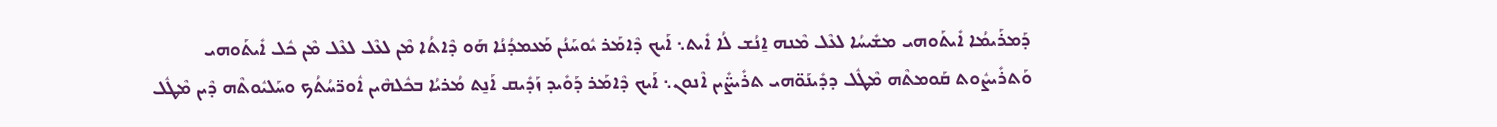ܕܰܡܪܰܝܡܳܐ ܐܺܝܬܰܘܗܝ ܡܫܺܝܚܳܐ ܠܥܶܠ ܡܶܢܗ ܐ̱ܢܳܫ ܠܳܐ ܐܺܝܬ܆ ܐܰܝܟ ܕܶܐܡܰܪ ܝܽܘܚܰܢܳܢ ܡܰܥܡܕܳܢܳܐ ܗܰܘ ܕܶܐܬܳܐ ܡܶܢ ܠܥܶܠ ܠܥܶܠ ܡܶܢ ܟܽܠ ܐܺܝܬܰܘܗܝ ܘܰܬܪܺܝܨܽܘܬ ܩܰܘܡܬܶܗ ܡܶܛܽܠ ܕܕܺܝܢܰܘ̈ܗܝ ܬܪܺܝܨ̈ܺܝܢ ܐܶܢܘܢ܆ ܐܰܝܟ ܕܶܐܡܰܪ ܕܰܘܺܝܕ ܙܰܕܺܝܩ ܐܰܢ̱ܬ ܡܳܪܝܳܐ ܒܟܽܠܗܶܝܢ ܐܽܘܪ̈ܚܳܬܳܟ ܘܚܰܠܝܽܘܬܶܗ ܕܶܝܢ ܡܶܛܽܠ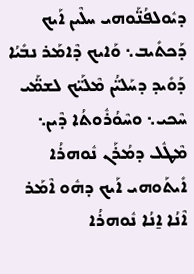ܕܝܽܘܠܦܳܢ̈ܰܘܗܝ ܚܠܶܝܢ ܐܰܝܟ ܕܰܟܬܺܝܒ܆ ܘܰܐܝܟ ܕܶܐܡܰܪ ܢܒܺܝܳܐ ܕܰܘܺܝܕ ܕܚܰܠܝ̈ܳܢ ܡܶܠܰܝ̈ܟ ܠܫܡ̈ܰܝ ܚܶܟܝ܆ ܘܚܶܘܳܪܽܘܬܳܐ ܕܶܝܢ܆ ܡܶܛܽܠ ܕܡܳܪܰܢ ܢܽܘܗܪܳܐ ܐܺܝܬܰܘܗܝ ܐܰܝܟ ܕܗܽܘ ܐܶܡܰܪ ܐܶܢܳܐ ܐ̱ܢܳܐ ܢܽܘܗܪܳܐ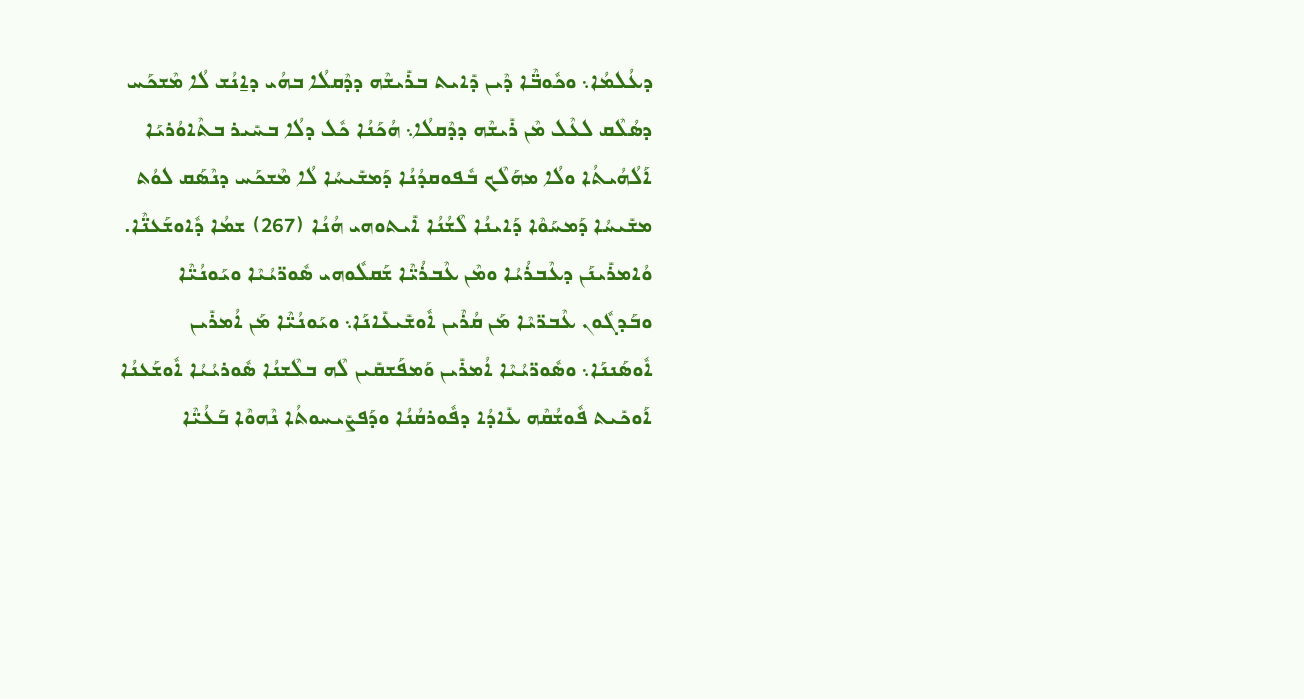ܕܥܳܠܡܳܐ܆ ܘܟܽܘܒ̈ܶܐ ܕܶܝܢ ܕܺܐܝܬ ܒܪܺܝܫܶܗ ܕܕܶܩܠܳܐ ܒܗܳܝ ܕܐ̱ܢܳܫ ܠܳܐ ܡܶܫܟܰܚ ܕܣܳܠܶܩ ܠܥܶܠ ܡܶܢ ܪܺܝܫܶܗ ܕܕܶܩܠܳܐ܆ ܗܳܟܰܢܳܐ ܟܽܠ ܕܠܳܐ ܒܚܺܝܪ ܒܬܶܐܘܳܪܝܰܐ ܐܰܠܳܗܳܝܬܳܐ ܘܠܳܐ ܡܗܰܠܶܟ ܒܽܦܘܩܕܳܢܳܐ ܕܰܡܫܺܝܚܳܐ ܠܳܐ ܡܶܫܟܰܚ ܕܢܶܣܰܩ ܠܘܳܬ ܡܫܺܝܚܳܐ ܕܰܡܚܰܘܶܐ ܕܰܐܝܢܳܐ ܠܶܫܳܢܳܐ ܐܺܝܬܘܗܝ ܗܳܢܳܐ (267) ܫܡܳܐ ܕܽܐܘܫܰܥܢ̈ܶܐ.
ܘܳܐܡܪܺܝܢܰܢ ܕܥܶܒܪܳܝܳܐ ܘܡܶܢ ܥܶܒܪܳܝ̈ܶܐ ܫܰܩܠܽܘܗܝ ܣܽܘܪ̈ܝܳܝܶܐ ܘܝܰܘܢܳܝ̈ܶܐ ܘܒܰܕܓܽܘܢ ܥܶܒܪ̈ܝܶܐ ܡܰܢ ܩܳܪܶܝܢ ܐܽܘܫܺܝܥܺܐܢܰܐ܆ ܘܝܰܘܢܳܝ̈ܶܐ ܡܰܢ ܐܳܡܪܺܝܢ ܐܽܘܣܰܢܢܰܐ܆ ܘܣܽܘܪ̈ܝܳܝܶܐ ܐܳܡܪܺܝܢ ܘܰܡܦܰܫܩܺܝܢ ܠܶܗ ܒܠܶܫܢܳܐ ܣܽܘܪܝܳܝܳܐ ܐܽܘܫܰܥܢܳܐ ܐܰܘܟܺܝܬ ܦܽܘܫܳܩܶܗ ܥܺܐܕܳܐ ܕܦܽܘܪܩܳܢܳܐ ܘܕܰܦܨܺܝܚܘܬܳܐ ܢܶܗܘܶܐ ܒܰܥܳܝ̈ܶܐ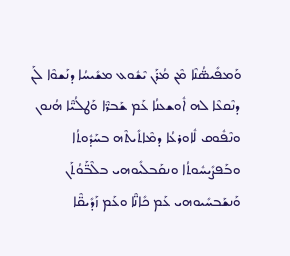ܘܰܡܦܺܝܣ̈ܳܢܶܐ ܡܶܢ ܡܳܪܰܢ ܝܶܫܽܘܥ ܡܫܺܝܚܳܐ ܕܢܰܫܘܶܐ ܠܰܢ ܕܢܶܩܥܶܐ ܠܗ ܐܽܘܫܥܢܳܐ ܥܰܡ ܫܰܒܪ̈ܶܐ ܘܰܛܠܳܝ̈ܶܐ ܗܳܢܘܢ ܘܢܶܦܽܘܩ ܠܽܐܘܪܥܳܐ ܕܡܶܐܬܺܝܬܶܗ ܒܚܰܕܽܘܬܳܐ ܘܒܰܦܨܺܝܚܽܘܬܳܐ ܘܢܩܰܒܠܺܝܘܗܝ ܒܠܶܒ̈ܰܘܳܬܰܢ ܘܰܢܫܰܒܚܺܝܘܗܝ ܥܰܡ ܟܺܐܢ̈ܶܐ ܘܥܰܡ ܙܰܕܺܝܩ̈ܶܐ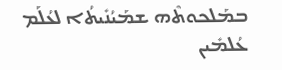ܒܡܰܠܟܘܬܶܗ ܫܡܰܝܳܢܺܝܬܳܐ ܠܥܳܠܰܡ ܥܳܠܡܺܝܢ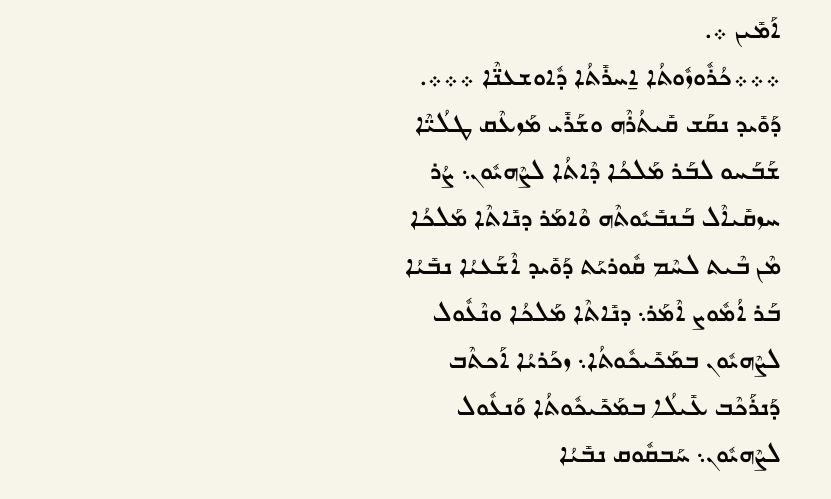ܐܰܡܺܝܢ ܀.
܀܀܀ܟܳܪܽܘܙܽܘܬܳܐ ܐ̱ܚܪܺܬܳܐ ܕܽܐܘܫܥܢ̈ܶܐ ܀܀܀.
ܕܰܘܺܝܕ ܢܩܰܫ ܩܺܝܬܳܪܶܗ ܘܫܰܪܺܝ ܡܰܙܥܶܩ ܛܠܳܝ̈ܶܐ ܫܰܒܰܚܘ ܠܒܰܪ ܡܰܠܟܳܐ ܕܶܐܬܳܐ ܠܨܶܗܝܽܘܢ܆ ܨܳܪ ܚܙܩܺܝܐܶܠ ܒܰܢܒܺܝܽܘܬܶܗ ܘܶܐܡܰܪ ܕܢܺܐܬܶܐ ܡܰܠܟܳܐ ܡܶܢ ܒܶܝܬ ܠܚܶܡ ܩܽܘܪܝܰܬ ܕܰܘܺܝܕ ܐܶܫܰܥܝܳܐ ܢܒܺܝܳܐ ܒܰܪ ܐܳܡܽܘܨ ܐܶܡܰܪ܆ ܕܢܺܐܬܶܐ ܡܰܠܟܳܐ ܘܢܶܥܽܘܠ ܠܨܶܗܝܽܘܢ ܒܡܰܟܺܝܟܽܘܬܳܐ܆ ܙܟܰܪܝܳܐ ܐܰܟܬܶܒ ܕܰܢܪܰܟܶܒ ܥܺܝܠܳܐ ܒܡܰܟܺܝܟܽܘܬܳܐ ܘܰܢܥܽܘܠ ܠܨܶܗܝܽܘܢ܆ ܚܰܒܩܽܘܩ ܢܒܺܝܳܐ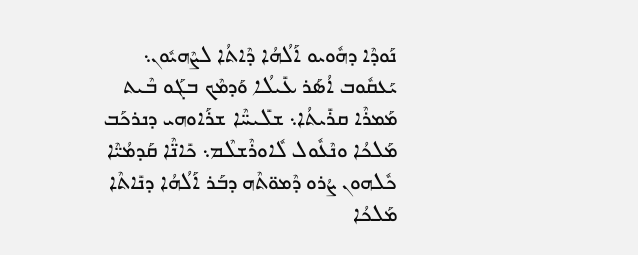ܢܰܘܕܶܐ ܕܗܽܘܝܘ ܐܰܠܳܗܳܐ ܕܶܐܬܳܐ ܠܨܶܗܝܽܘܢ܆ ܝܰܥܩܽܘܒ ܐܳܣܰܪ ܥܺܝܠܳܐ ܘܰܕܡܶܟ ܒܓܰܘ ܒܶܝܬ ܡܰܡܪܶܐ ܩܪܺܝܬܳܐ܆ ܫܠܺܝܚ̈ܶܐ ܫܪܰܐܘܗܝ ܕܢܪܟܰܒ ܡܰܠܟܳܐ ܘܢܶܥܽܘܠ ܠܽܐܘܪܶܫܠܶܡ܆ ܟܺܐܢ̈ܶܐ ܩܰܕܡܳܝ̈ܶܐ ܟܽܠܗܘܢ ܨܳܪܘ ܕܶܡܘ̈ܬܶܗ ܕܒܰܪ ܐܰܠܳܗܳܐ ܕܢܺܐܬܶܐ ܡܰܠܟܳܐ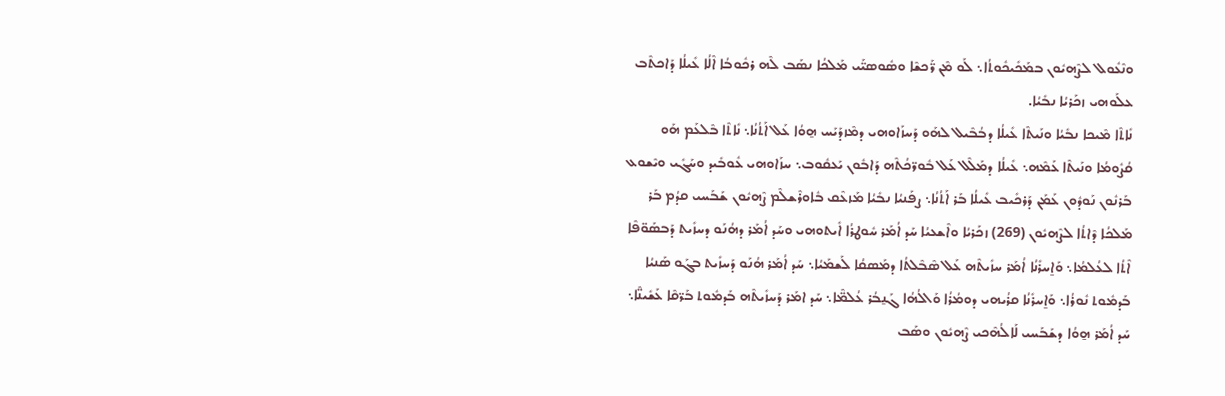ܘܢܶܥܽܘܠ ܠܨܶܗܝܽܘܢ ܒܡܰܟܺܝܟܽܘܬܳܐ܆ ܠܰܘ ܡܶܢ ܪ̈ܰܟܫܶܐ ܘܣܽܘܣܝ̈ܰܝ ܡܰܠܟܳܐ ܢܣܰܒ ܠܶܗ ܪܟܽܘܒܳܐ ܐܶܠܳܐ ܥܺܝܠܳܐ ܕܰܐܟܬܶܒ ܥܠܰܘܗܝ ܙܟܰܪܝܳܐ ܢܒܺܝܳܐ.
ܢܺܐܬܶܐ ܡܶܝܟܐ ܢܒܺܝܳܐ ܘܢܰܝܬܶܐ ܥܺܝܠܳܐ ܕܒܳܒܶܝܠ ܠܗܰܘ ܕܰܚܙܰܐܘܗܝ ܕܡܶܙܕܰܝܰܚ ܗ̱ܘܳܐ ܥܰܠ ܐܰܬܳܢܳܐ܆ ܢܺܐܬܶܐ ܒܶܠܥܰܡ ܗܰܘ ܩܳܨܽܘܡܳܐ ܘܢܰܝܬܶܐ ܥܰܡܶܗ܆ ܥܺܝܠܳܐ ܕܡܰܠܶܠ ܥܰܠ ܒܽܘܪ̈ܟܳܬܶܗ ܕܰܐܒܽܘܢ ܝܰܥܩܽܘܒ܆ ܚܙܰܐܘܗܝ ܥܽܘܒܺܝܕ ܘܚܰܓܺܝ ܘܝܶܫܘܥ ܒܰܪܢܽܘܢ ܢܰܘܕܽܘܢ ܥܰܡܰܢ ܕܰܪܟܺܝܒ ܥܺܝܠܳܐ ܒܰܪ ܐܰܬܳܢܳܐ܆ ܨܦܰܢܝܳܐ ܢܒܺܝܳܐ ܡܰܙܥܶܩ ܒܽܐܘܪܶܫܠܶܡ ܨܶܗܝܽܘܢ ܫܰܒܰܚܝ ܩܕܳܡ ܒܰܪ ܡܰܠܟܳܐ ܕܶܐܬܳܐ ܠܨܶܗܝܽܘܢ (269) ܙܟܰܪܝܳܐ ܘܐܶܫܥܝܳܐ ܚܰܕ ܐܳܡܰܪ ܚܽܘܛܪܳܐ ܐܺܝܬܘܗܝ ܘܚܰܕ ܐܳܡܰܪ ܕܗܳܢܰܘ ܕܚܙܺܝܬ ܕܰܒܣܰܘ̈ܦܶܐ ܐܶܬܳܐ ܠܥܳܠܡܳܐ܆ ܘܰܐ̱ܚܪܺܢܳܐ ܐܳܡܰܪ ܚܙܺܝܬܶܗ ܥܰܠ ܣܶܒܶܠܬܳܐ ܕܡܰܣܩܳܐ ܠܰܫܡܰܝܳܐ܆ ܚܰܕ ܐܳܡܰܪ ܗܳܢܰܘ ܕܰܚܙܺܝܬ ܒܓܰܘ ܣܰܢܝܳܐ ܒܰܕܡܽܘܬ ܢܽܘܪܳܐ܆ ܘܰܐ̱ܚܪܺܢܳܐ ܩܪܳܝܗܝ ܕܘܡܳܪܳܐ ܘܰܐܠܳܗܳܐ ܓܰܢ̱ܒܳܪ ܥܳܠܡ̈ܶܐ܆ ܚܰܕ ܐܡܰܪ ܕܰܚܙܺܝܬܶܗ ܒܰܕܡܽܘܬ ܒܰܪ̈ܩܶܐ ܥܰܫܺܝܢ̈ܶܐ܆ ܚܰܕ ܐܳܡܰܪ ܗ̱ܘܳܐ ܕܫܰܒܰܚܝ ܠܰܐܠܳܗܶܟܝ ܨܶܗܝܽܘܢ ܘܣܰܒ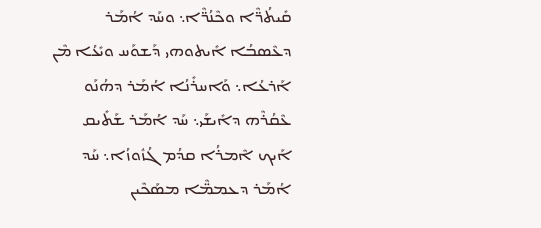ܩܺܝܬܳܪ̈ܶܐ ܘܟܶܢܳܪ̈ܶܐ܆ ܘܚܰܕ ܐܳܡܰܪ ܕܥܶܣܒܳܐ ܐܺܝܬܘܗܝ ܕܰܫܘܰܚ ܘܝܺܥܳܐ ܡܶܢ ܐܰܪܥܳܐ܆ ܘܰܐܚܪܺܢܳܐ ܐܳܡܰܪ ܕܗܳܢܰܘ ܥܶܩܳܪܶܗ ܕܐܺܝܫܰܝ܆ ܚܰܕ ܐܳܡܰܪ ܫܰܬܺܝܩ ܐܰܝܟ ܐܶܡܪܳܐ ܩܕܳܡ ܓܳܙܽܘܙܳܐ܆ ܚܰܕ ܐܳܡܰܪ ܕܥܡܡ̈ܶܐ ܡܣܰܟܶܝܢ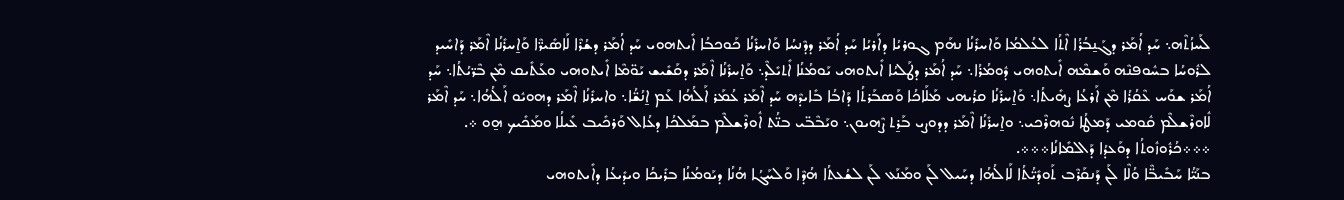ܠܰܚܙܳܬܶܗ܆ ܚܰܕ ܐܳܡܰܪ ܕܓܰܢ̱ܒܳܪܳܐ ܐܶܬܳܐ ܠܥܳܠܡܳܐ ܘܰܐܚܪܺܢܳܐ ܢܗܰܡ ܓܘܪܝܳܐ ܕܐܰܪܝܳܐ ܚܰܕ ܐܳܡܰܪ ܕܕܶܢܚܳܐ ܘܰܐܚܪܺܢܳܐ ܟܰܘܟܒܳܐ ܐܺܝܬܗܘܝ ܚܰܕ ܐܳܡܰܪ ܕܫܳܪܶܐ ܠܰܐܣܺܝܪ̈ܶܐ ܘܰܐ̱ܚܪܺܢܳܐ ܐܶܡܰܪ ܕܰܐܚܺܝܕ ܠܪܽܘܚܳܐ ܒܚܽܘܦܢܶܗ ܘܰܫܡܶܗ ܐܺܝܬܘܗܝ ܕܽܘܡܳܪܳܐ܆ ܚܰܕ ܐܳܡܰܪ ܕܛܰܠܝܳܐ ܐܺܝܬܘܗܝ ܝܰܘܡܳܢܳܐ ܐܺܬܝܺܠܶܕ܆ ܘܰܐ̱ܚܪܺܢܳܐ ܐܶܡܰܪ ܕܩܰܫܺܝܫ ܝܰܘ̈ܡܶܐ ܐܺܝܬܘܗܝ ܘܥܰܬܺܝܩ ܡܶܢ ܒܶܪ̈ܝܳܬܳܐ܆ ܚܰܕ ܐܳܡܰܪ ܫܘܰܚ ܥܶܩܳܪܳܐ ܡܶܢ ܐܰܪܥܳܐ ܨܗܺܝܬܳܐ܆ ܘܰܐ̱ܚܪܺܢܳܐ ܩܪܳܝܗܝ ܡܰܠܰܐܟܳܐ ܘܰܣܒܰܪܬܳܐ ܕܰܐܒܳܐ ܒܺܐܝܕܶܗ ܚܰܕ ܐܶܡܰܪ ܥܳܡܰܪ ܐܰܠܳܗܳܐ ܥܰܡ ܐ̱ܢܳܫ̈ܳܐ܆ ܘܐܚܪܺܢܳܐ ܐܶܡܰܪ ܕܗܘܝܽܘ ܐܰܠܳܗܳܐ܆ ܚܰܕ ܐܶܡܰܪ ܠܽܐܘܪܶܫܠܶܡ ܩܽܘܡܝ ܕܰܡܛܳܐ ܢܽܘܗܪܶܟܝ܆ ܘܐ̱ܚܪܺܢܳܐ ܐܶܡܰܪ ܕܕܘܨܝ ܒܰܪ̱ܬ ܨܶܗܝܘܢ܆ ܘܝܰܒܶܒ̈ܝ ܒܢ̈ܳܬ ܐܽܘܪܶܫܠܶܡ ܒܡܰܠܟܳܐ ܕܥܳܐܠ ܘܰܪܟܺܝܒ ܥܺܝܠܳܐ ܘܡܰܟܺܝܟ ܗ̱ܘ ܀.
܀܀܀ܟܳܪܽܘܙܽܘܬܳܐ ܕܘܰܥܕܳܐ ܕܰܐܠܡܺܐܢܳܐ܀܀܀.
ܒܢܰܝ̈ܳܐ ܚܰܒܺܝܒ̈ܶܐ ܘܳܠܶܐ ܠܰܢ ܕܰܢܩܰܪܶܒ ܬܰܘܕܺܝ̈ܳܬܳܐ ܠܰܐܠܳܗܳܐ ܕܚܰܝܠ ܠܰܢ ܘܡܰܢܰܥ ܠܰܢ ܠܫܳܥܬܳܐ ܗܳܕܶܐ ܘܰܠܚܰܓܳܐ ܗܳܢܳܐ ܕܝܰܘܡܳܢܳܐ ܒܪܺܝܟܳܐ ܘܝܕܺܝܥܳܐ ܕܐܺܝܬܘܗܝ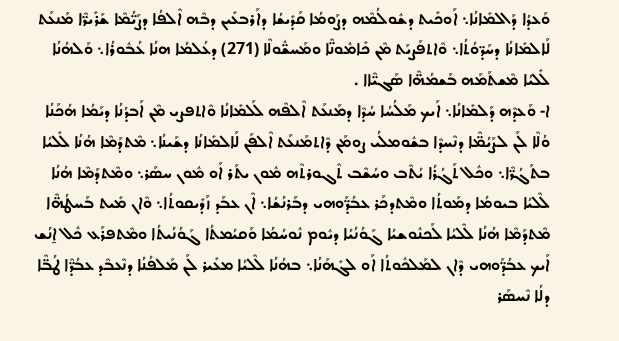ܘܰܥܕܳܐ ܕܰܐܠܡܺܐܢܳܐ܆ ܐܰܘܟܺܝܬ ܕܫܽܘܠܳܡܶܗ ܕܨܰܘܡܳܐ ܩܰܕܺܝܫܳܐ ܕܐܰܪܒܥܺܝܢ ܕܒܶܗ ܐܶܠܦܳܐ ܕܨܰܝ̈ܳܡܶܐ ܫܰܪܺܝܪ̈ܶܐ ܡܰܢܥܰܬ ܠܰܐܠܡܺܐܢܳܐ ܕܚܰܕ̈ܘܳܬܳܐ܆ ܘܶܐܬܦܰܨܝܰܬ ܡܶܢ ܟܺܐܡܽܘܢ̈ܶܐ ܘܡܰܚܫ̈ܽܘܠܶܐ (271) ܕܥܳܠܡܳܐ ܗܢܳܐ ܥܳܒܽܘܪܳܐ܆ ܘܰܠܗܳܢܳܐ ܠܺܠܝܳܐ ܡܶܫܬܰܡܰܗ ܒܰܫܡܳܗ̈ܶܐ ܣܰܓܝ̈ܶܐܐ .
ܐ- ܘܰܥܕܶܗ ܕܰܠܡܺܐܢܳܐ܆ ܐܰܝܟ ܡܰܠܳܚܳܐ ܚܳܕܶܐ ܕܡܰܢܥܰܬ ܐܶܠܦܶܗ ܠܰܠܡܺܐܢܳܐ ܘܶܐܬܦܨܝ ܡܶܢ ܐܰܒܕܳܢܳܐ ܕܝܰܡܳܐ ܗܳܟܰܢܳܐ ܘܳܠܶܐ ܠܰܢ ܠܨܰܝܳܡ̈ܶܐ ܕܢܶܚܕܶܐ ܒܫܽܘܡܠܳܝ ܨܘܡܰܢ ܕܶܐܬܡܰܢܥܰܬ ܐܶܠܦܰܢ ܠܰܐܠܡܺܐܢܳܐ ܕܫܰܝܢܳܐ܆ ܡܶܬܕܰܡܶܐ ܗܳܢܳܐ ܠܺܠܝܳܐ ܒܬܰܓܳܪ̈ܶܐ܆ ܘܟܽܠ ܬܰܓܳܪܳܐ ܝܳܬܶܒ ܘܚܳܫܶܒ ܬܶܓܘܪܬܶܗ ܡܽܘܢ ܝܬܰܪ ܐܰܘ ܡܽܘܢ ܚܣܰܪ܆ ܘܡܶܬܕܰܡܶܐ ܗܳܢܳܐ ܠܶܠܝܳܐ ܒܝܘܡܳܐ ܕܡܰܘܬܳܐ ܘܡܶܬܕܟܰܪ ܥܒܳܕ̈ܰܘܗܝ ܕܒܰܪܢܳܫܳܐ܆ ܐܶܢ ܥܒܰܕ ܙܰܕܺܝܩܘܬܳܐ܆ ܘܶܐܢ ܡܺܝܬ ܒܰܚܛܳܗ̈ܶܐ ܡܶܬܕܰܡܶܐ ܗܳܢܳܐ ܠܶܠܝܳܐ ܠܰܟܢܽܘܫܝܳܐ ܓܰܘܳܢܳܝܳܐ ܕܝܽܘܡ ܢܽܘܚܳܡܳܐ ܘܰܩܝܳܡܬܳܐ ܓܰܘܳܢܳܝܬܳܐ ܘܡܶܬܦܪܰܥ ܟܽܠ ܐ̱ܢܳܫ ܐܰܝܟ ܥܒܳܕ̈ܰܘܗܝ ܕܶܐܢ ܠܡܰܠܟܽܘܬܳܐ ܐܰܘ ܠܓܺܗܰܢܳܐ܆ ܒܗܳܢܳܐ ܠܶܠܝܳܐ ܡܥܺܝܪ ܠܰܢ ܡܰܠܦܳܢܳܐ ܕܢܶܥܒܶܕ ܥܒܳܕ̈ܶܐ ܛܳܒ̈ܶܐ ܕܠܳܐ ܢܶܚܣܰܪ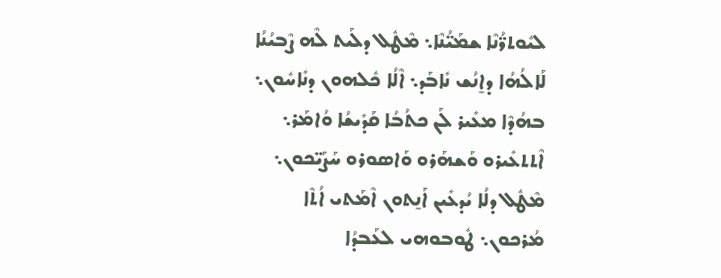ܠܝܽܘܬܪ̈ܳܢܶܐ ܫܡܰܝ̈ܳܢܶܐ܆ ܡܶܛܽܠ ܕܠܰܝܬ ܠܶܗ ܨܶܒܝܳܢܳܐ ܠܰܐܠܳܗܳܐ ܕܐ̱ܢܳܫ ܢܺܐܒܰܕ܆ ܐܶܠܳܐ ܟܽܠܗܘܢ ܕܢܺܐܚܽܘܢ܆ ܒܗܳܕܶܐ ܡܥܺܝܪ ܠܰܢ ܟܬܳܒܳܐ ܩܰܕܺܝܫܳܐ ܘܳܐܡܰܪ܆ ܐܶܬܬܥܺܝܪܘ ܘܰܫܗܰܪܘ ܘܰܐܣܘܪܘ ܚܰܨܰܝ̈ܟܘܢ܆ ܡܶܛܽܠ ܕܠܳܐ ܝܳܕܥܺܝܢ ܐܰܢ̱ܬܘܢ ܐܶܡܰܬܝ ܐܳܬܶܐ ܡܳܪܟܘܢ܆ ܛܽܘܒܘܗܝ ܠܥܰܒܕܳܐ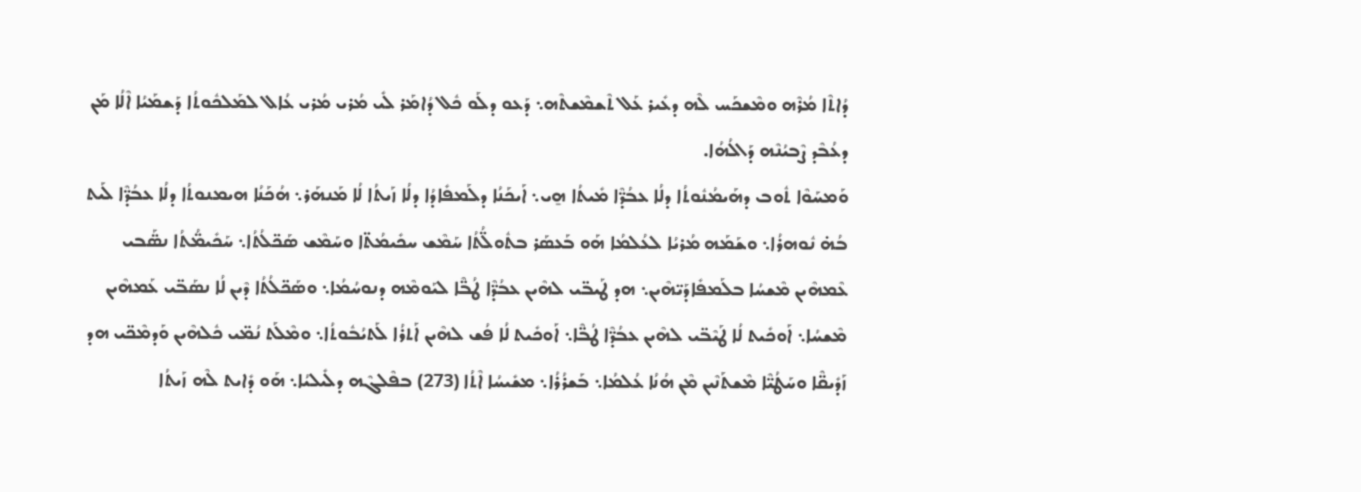ܕܳܐܬܶܐ ܡܳܪܶܗ ܘܡܶܫܟܰܚ ܠܶܗ ܕܥܺܝܪ ܥܰܠ ܬܶܫܡܶܫܬܶܗ܆ ܕܰܥܘ ܕܠܰܘ ܟܽܠ ܕܳܐܡܰܪ ܠܺܝ ܡܳܪܝ ܡܳܪܝ ܥܳܐܠ ܠܡܰܠܟܽܘܬܳܐ ܕܰܫܡܰܝܳܐ ܐܶܠܳܐ ܡܰܢ ܕܥܳܒܶܕ ܨܶܒܝܳܢܶܗ ܕܰܐܠܳܗܳܐ.
ܘܰܡܚܰܘܶܐ ܬܽܘܒ ܕܗܰܝܡܳܢܽܘܬܳܐ ܕܠܳܐ ܥܒܳܕ̈ܶܐ ܡܺܝܬܳܐ ܗ̱ܝ܆ ܐܰܝܟܰܢܳܐ ܕܠܰܡܦܺܐܕܳܐ ܕܠܳܐ ܙܰܝܬܳܐ ܠܳܐ ܡܰܢܗܰܪ܆ ܗܳܟܰܢܳܐ ܗܝܡܢܘܬܳܐ ܕܠܳܐ ܥܒܳܕ̈ܶܐ ܠܰܝܬ ܒܳܗ̇ ܢܽܘܗܪܳܐ܆ ܘܫܰܡܰܗ ܡܳܪܝܳܐ ܠܥܳܠܡܳܐ ܗܰܘ ܒܰܥܣܰܪ ܒܬܽܘܠ̈ܳܬܳܐ ܚܰܡܶܫ ܚܟܺܝܡܳܬ̈ܐ ܘܚܰܡܶܫ ܣܰܟ̈ܠܳܬܳܐ܆ ܚܰܟܺܝܡ̈ܳܬܳܐ ܢܣ̈ܰܒܝ ܥܶܡܗܶܝܢ ܡܶܫܚܳܐ ܒܠܰܡܦܺܐܕܰܝ̈ܗܶܝܢ܆ ܗܕ ܛܰܝܒ̈ܝ ܠܗܶܝܢ ܥܒܳܕ̈ܶܐ ܛܳܒ̈ܶܐ ܠܝܰܘܡܶܗ ܕܢܘܚܳܡܳܐ܆ ܘܣܰܟ̈ܠܳܬܳܐ ܕܶܝܢ ܠܳܐ ܢܣܰܒ̈ܝ ܥܰܡܗܶܝܢ ܡܶܫܚܳܐ܆ ܐܰܘܟܺܝܬ ܠܳܐ ܛܰܝܶܒ̈ܝ ܠܗܶܝܢ ܥܒܳܕ̈ܶܐ ܛܳܒ̈ܶܐ܆ ܐܰܘܟܺܝܬ ܠܳܐ ܦܳܫ ܠܗܶܝܢ ܐܰܬܪܳܐ ܠܰܬܝܳܒܽܘܬܳܐ܆ ܘܡܶܠܰܬ ܢܳܡ̈ܝ ܟܽܠܗܶܝܢ ܘܰܕܡܶܟ̈ܝ ܗܕ ܙܰܕܺܝܩ̈ܶܐ ܘܚܰܛܳܝ̈ܶܐ ܡܶܫܬܰܢܶܝܢ ܡܶܢ ܗܳܢܳܐ ܥܳܠܡܳܐ܆ ܒܰܫܪܳܪܳܐ܆ ܡܫܺܝܚܳܐ ܐܶܬܳܐ (273) ܒܦܶܠܓܶܗ ܕܠܺܝܠܝܳܐ܆ ܗܰܘ ܕܺܐܝܬ ܠܶܗ ܙܰܝܬܳܐ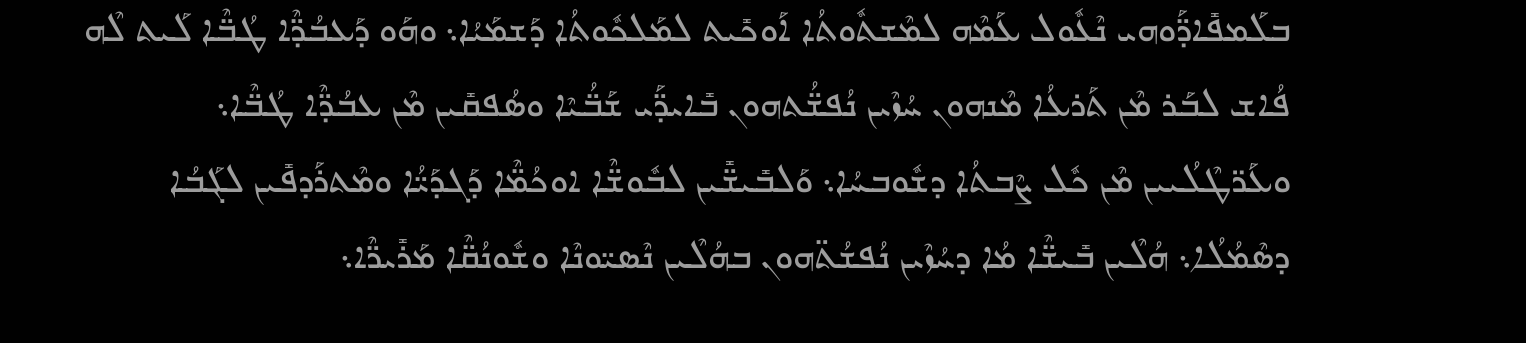ܒܠܰܡܦܺܐܕ̈ܰܘܗܝ ܢܶܥܽܘܠ ܥܰܡܶܗ ܠܡܶܫܬܽܘܬܳܐ ܐܰܘܟܺܝܬ ܠܡܰܠܟܽܘܬܳܐ ܕܰܫܡܰܝܳܐ܆ ܘܗܰܘ ܕܰܥܒܳܕ̈ܶܐ ܛܳܒ̈ܶܐ ܠܰܝܬ ܠܶܗ ܦܳܐܫ ܠܒܰܪ ܡܶܢ ܬܰܪܥܳܐ ܡܶܢܗܘܢ ܚܳܙܶܝܢ ܢܳܦܫ̈ܳܬܗܘܢ ܒܺܐܝܕ̈ܰܝ ܫܰܒ̈ܳܝܶܐ ܘܣܳܦܩܺܝܢ ܡܶܢ ܥܒܳܕ̈ܶܐ ܛܳܒ̈ܶܐ܆ ܘܥܰܪ̈ܛܶܠܳܝܝܢ ܡܶܢ ܟܽܠ ܨܶܒܬܳܐ ܕܫܽܘܒܚܳܐ܆ ܘܰܠܒܺܝܫ̈ܺܝܢ ܠܒܽܘܫ̈ܶܐ ܐܘܟܳܡ̈ܶܐ ܕܰܓܕܰܝ̈ܳܐ ܘܡܶܬܪܰܕܦܺܝܢ ܠܓܰܒܳܐ ܕܣܶܡܳܠܳܐ܆ ܗܳܠܶܝܢ ܒܺܝܫ̈ܶܐ ܡܳܐ ܕܚܳܙܶܝܢ ܢܳܦܫܳܬ̈ܗܘܢ ܒܗܳܠܶܝܢ ܢܶܣܝ̈ܘܢܶܐ ܘܫܽܘܢܳܩ̈ܶܐ ܡܰܪܺܝܪ̈ܶܐ܆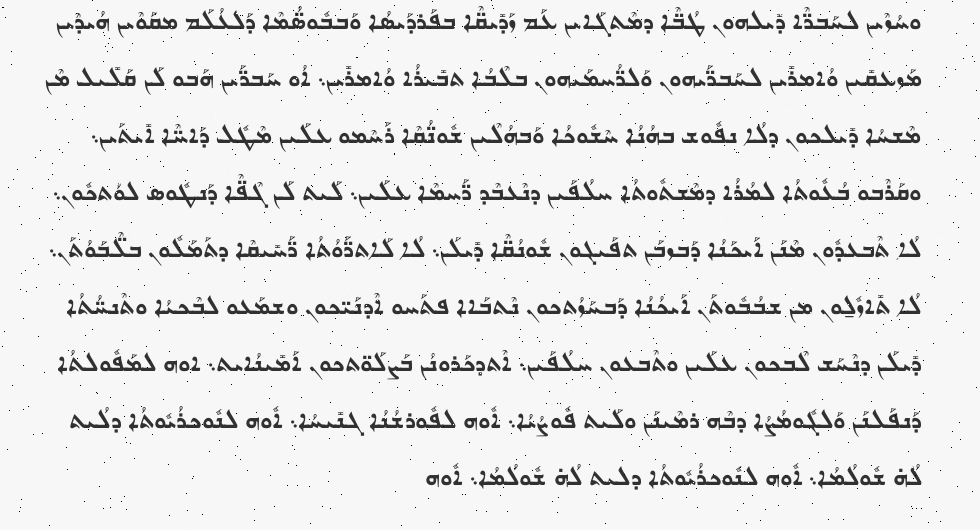ܘܚܳܙܶܝܢ ܠܚܰܒܪ̈ܶܐ ܕܺܝܠܗܘܢ ܛܳܒ̈ܶܐ ܕܡܶܬܓܰܐܝܢ ܥܰܡ ܙܰܕܺܝܩ̈ܶܐ ܒܦܰܪܕܰܝܣܳܐ ܘܰܒܒܽܘܣ̈ܳܡܶܐ ܕܰܠܥܳܠܰܡ ܡܩܰܘܶܝܢ ܗܳܝܕܶܝܢ ܡܰܙܥܩܺܝܢ ܘܳܐܡܪܺܝܢ ܠܚܰܒܪ̈ܰܝܗܘܢ ܘܰܠܪ̈ܳܚܡܰܝܗܘܢ ܒܠܶܒܳܐ ܬܒܺܝܪܳܐ ܘܳܐܡܪܺܝܢ܆ ܐܳܘ ܚܰܒܪ̈ܰܝܢ ܗܰܒܘ ܠܰܢ ܩܰܠܺܝܠ ܡܶܢ ܡܶܫܚܳܐ ܕܺܝܠܟܘܢ ܕܠܳܐ ܢܦܽܘܫ ܒܗܳܢܳܐ ܚܶܫܽܘܟܳܐ ܘܰܒܗܳܠܶܝܢ ܫܽܘܢ̈ܳܩܶܐ ܪܰܚܶܡܘ ܥܠܰܝܢ ܡܶܛܽܠ ܕܰܐܚ̈ܶܐ ܐܺܝܬܰܝܢ܆ ܘܩܰܪܶܒܘ ܒܳܥܽܘܬܳܐ ܠܡܳܪܳܐ ܕܡܶܫܬܽܘܬܳܐ ܚܠܳܦܰܝܢ ܕܢܶܥܒܶܕ ܪ̈ܰܚܡܶܐ ܥܠܰܝܢ܆ ܠܰܝܬ ܠܰܢ ܓܶܦ̈ܶܐ ܕܰܢܛܽܘܣ ܠܘܳܬܟܽܘܢ܆ ܠܳܐ ܬܶܒܥܕܽܘܢ ܡܶܢܰܢ ܐܰܝܟܰܢܳܐ ܕܰܒܙܒܰܢ ܬܦܰܝܓܘܢ ܫܽܘܢܳܩ̈ܶܐ ܕܺܝܠܰܢ܆ ܠܳܐ ܠܰܐܬܪ̈ܰܘܳܬܳܐ ܪ̈ܰܚܺܝܩܶܐ ܕܬܰܡܰܠܽܘܢ ܒܠ̈ܶܒܰܘܳܬܰܢ܆ ܠܳܐ ܬܺܐܙܽܠ̱ܘܢ ܡܢ ܫܒܳܒܽܘܬܰܢ ܐܰܝܟܳܢܳܐ ܕܰܒܚܰܙܳܬܟܘܢ ܢܶܬܒܰܐܐ ܦܬܰܚܘ ܐܶܕܢܰܝ̈ܟܘܢ ܘܫܡܰܥܘ ܠܒܶܟܝܳܐ ܘܬܶܢܚ̈ܳܬܳܐ ܕܺܝܠܰܢ ܕܢܶܚܰܫ ܠܶܒܟܘܢ ܥܠܰܝܢ ܘܬܶܒܥܘܢ ܚܠܳܦܰܝܢ܆ ܐܶܬܕܟܰܪܘܢܳܢ ܒܰܨܠܰܘ̈ܬܟܘܢ ܐܰܡܺܝܢܳܐܝܬ܆ ܐܘܗ ܠܡܰܦܽܘܠܬܳܐ ܕܰܢܦܰܠܢܰܢ ܘܰܠܓܽܘܡܳܨܳܐ ܕܒܶܗ ܪܡܶܝܢܰܢ ܘܠܰܝܬ ܦܽܘܨܳܝܳܐ܆ ܐܽܘܗ ܠܦܽܘܪܫܳܢܳܐ ܓܢܺܝܚܳܐ܆ ܐܽܘܗ ܠܢܽܘܟܪܳܝܽܘܬܳܐ ܕܠܳܝܬ ܠܳܗ̇ ܫܽܘܠܳܡܳܐ܆ ܐܽܘܗ ܠܢܽܘܟܪܳܝܽܘܬܳܐ ܕܠܝܬ ܠܳܗ̇ ܫܽܘܠܳܡܳܐ܆ ܐܽܘܗ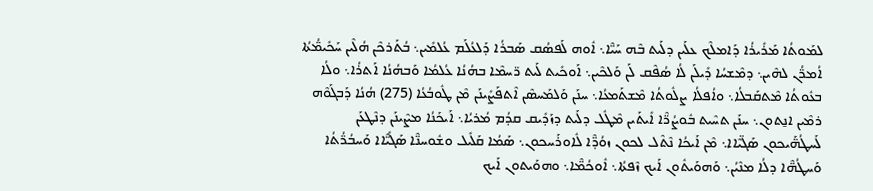ܠܡܰܘܬܳܐ ܡܰܪܺܝܪܳܐ ܕܰܐܡܠܶܟ ܥܠܰܝܢ ܕܠܰܝܬ ܒܶܗ ܚܰܝ̈ܶܐ܆ ܐܽܘܗ ܠܰܦܣܳܩ ܣܰܒܪܳܐ ܕܰܠܥܳܠܰܡ ܥܳܠܡܺܝܢ܆ ܒܳܬܰܪܟܶܢ ܗܳܠܶܝܢ ܚܰܟܺܝܡ̈ܳܬܳܐ ܐܳܡܪ̈ܳܢ ܠܗܶܝܢ܆ ܕܡܶܫܚܳܐ ܕܺܝܠܰܢ ܠܳܐ ܣܳܦܶܩ ܠܰܢ ܘܰܠܟܶܝܢ܆ ܐܰܘܟܺܝܬ ܠܰܝܬ ܪ̈ܚܡܶܐ ܒܗܳܢܳܐ ܥܳܠܡܳܐ ܘܰܒܗܳܢܳܐ ܐܰܬܪܳܐ܆ ܘܠܳܐ ܒܥܽܘܬܳܐ ܡܶܬܩܰܒܠܳܐ܆ ܘܐܳܦܠܳܐ ܨܠܽܘܬܳܐ ܡܶܫܬܰܡܥܳܐ܆ ܚܢܰܢ ܘܰܠܡܰܚܣܶܢ ܐܶܬܦܰܨܺܝܢܰܢ ܡܶܢ ܛܽܘܒܳܥܳܐ (275) ܗܳܢܳܐ ܕܰܒܓܰܘܶܗ ܪܡܶܝܢ ܐܢ̱ܬܘܢ܆ ܚܢܰܢ ܬܚܶܝܬ ܒܽܘܨܳܪ̈ܶܐ ܐܺܝܬܰܝܢ ܡܶܛܽܠ ܕܠܰܝܬ ܕܙܰܕܺܝܩ ܩܕܳܡ ܡܳܪܝܳܐ܆ ܐܰܝܟܰܢܳܐ ܡܨܶܝܢܰܢ ܕܢܶܛܥܰܢ ܠܰܚܛܳܗ̈ܰܝܟܘܢ ܣܰܓ̈ܝܶܐܐ܆ ܡܶܢ ܐܰܝܟܳܐ ܢܶܬܶܠ ܠܟܘܢ ܙܘܳܕ̈ܶܐ ܠܽܐܘܪܰܚܟܘܢ܆ ܣܰܡܳܐ ܩܰܠܺܝܠ ܘܫܽܘܚܢ̈ܶܐ ܣܰܓܺܝ̈ܶܐܐ ܘܰܚܒܳܪ̈ܳܬܳܐ ܘܰܚܛܳܗ̈ܶܐ ܕܠܳܐ ܡܢܶܝܳܢ܆ ܘܰܗܘܰܝܬܽܘܢ ܐܰܝܟ ܙܶܦܬܳܐ܆ ܐܽܘܟܳܡ̈ܶܐ܆ ܘܗܘܰܝܬܘܢ ܐܰܝܟ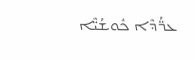ܥܪ̈ܳܕܶܐ ܟܽܘܫܳܝ̈ܶܐ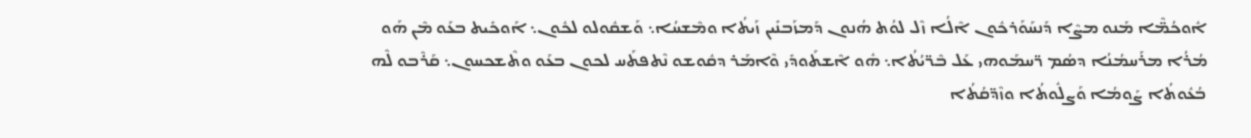ܐܽܘܟܳܡ̈ܶܐ ܡܰܢܘ ܡܨܶܐ ܕܰܢܚܰܘܰܪܟܽܘܢ ܐܶܠܳܐ ܙܶܠ ܠܘܳܬ ܗܳܢܘܢ ܕܰܡܙܰܒܢܺܝܢ ܙܰܝܬܳܐ ܘܡܶܫܚܳܐ܆ ܘܰܫܩܽܘܠܘ ܠܟܽܘܢ܆ ܐܰܘܟܺܝܬ ܒܥܰܘ ܡܶܢ ܗܰܘ ܡܳܪܳܐ ܡܪܰܚܡܳܢܳܐ ܕܣܳܡ ܪ̈ܚܡܰܘܗܝ ܥܰܠ ܒܶܪ̈ܝܳܬܳܐ܆ ܗܽܘ ܐܶܫܬܰܘܕܺܝ ܘܶܐܡܰܪ ܕܩܽܘܫܘ ܢܶܬܦܬܰܚ ܠܟܘܢ ܒܥܰܘ ܘܬܶܫܟܚܘܢ܆ ܩܰܪܶܒܘ ܠܶܗ ܒܳܥܽܘܬܳܐ ܨܰܘܡܳܐ ܘܰܨܠܽܘܬܳܐ ܘܙܶܕ̈ܩܳܬܳܐ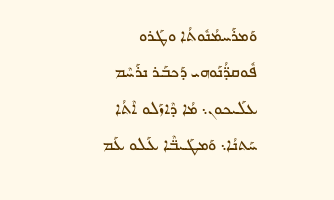ܘܰܡܪܰܚܡܳܢܽܘܬܳܐ ܘܛܰܪܘ ܦܽܘܩܕ̈ܳܢܰܘܗܝ ܕܰܟܒܰܪ ܢܪܰܚܶܡ ܥܠܰܝܟܘܢ܆ ܡܳܐ ܕܶܐܙܰܠܘ ܐܶܬܳܐ ܚܰܬܢܳܐ܆ ܘܰܡܛܰܝܒ̈ܶܐ ܥܰܠܘ ܥܰܡ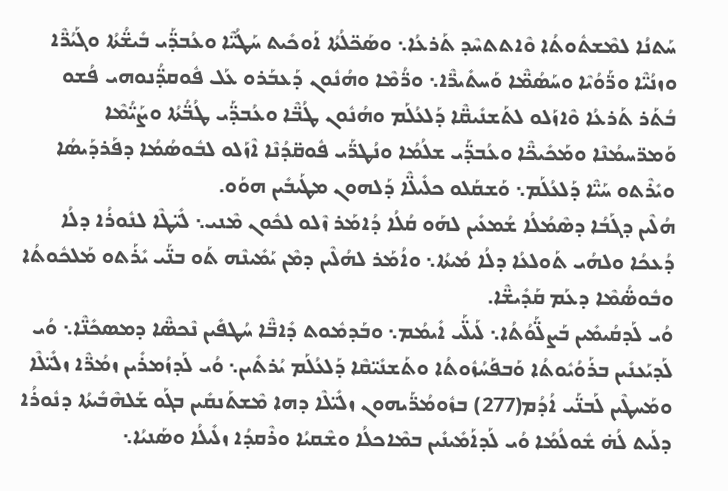ܚܰܬܢܳܐ ܠܡܶܫܬܽܘܬܳܐ ܘܶܐܬܬܚܶܕ ܬܰܪܥܳܐ܆ ܘܣܰܟ̈ܠܳܬܳܐ ܐܰܘܟܺܝܬ ܚܰܛܳܝ̈ܶܐ ܘܥܳܒܕ̈ܰܝ ܒܺܝܫ̈ܳܬܳܐ ܘܓܰܝܳܪ̈ܶܐ ܘܙܢܳܝ̈ܶܐ ܘܪ̈ܰܘܳܝܶܐ ܘܚܰܣܳܡ̈ܶܐ ܘܰܚܬܺܝܪ̈ܶܐ܆ ܘܪ̈ܳܡܶܐ ܘܗܳܢܽܘܢ ܕܰܥܒܰܪܘ ܥܰܠ ܦܽܘܩܕ̈ܳܢܘܗܝ ܦܳܫܘ ܒܳܬܰܪ ܬܰܪܥܳܐ ܘܶܐܙܰܠܘ ܠܬܰܫܢܺܝܩ̈ܶܐ ܕܰܠܥܳܠܰܡ ܘܗܳܢܽܘܢ ܛܳܒ̈ܶܐ ܘܥܳܒܕ̈ܰܝ ܛܳܒ̈ܳܬܳܐ ܘܨܰܝ̈ܳܡܶܐ ܘܰܡܪ̈ܚܡܳܢܶܐ ܘܡܰܟܺܝܟ̈ܶܐ ܘܥܳܒܕ̈ܰܝ ܫܠܳܡܳܐ ܘܢܳܛܪ̈ܰܝ ܦܽܘܩ̈ܕܳܢܶܐ ܐܶܙܰܠܘ ܠܒܽܘܣܳܡܳܐ ܕܦܰܪܕܰܝܣܳܐ ܘܝܺܪܶܬܘ ܚܰܝ̈ܶܐ ܕܰܠܥܳܠܰܡ܆ ܘܰܫܩܰܠܘ ܟܠܺܝܠ̈ܶܐ ܕܰܠܗܘܢ ܡܛܰܝܒܺܝܢ ܗܘܰܘ.
ܗܳܠܶܝܢ ܕܓܰܒܳܐ ܕܣܶܡܳܠܳܐ ܫܳܡܥܺܝܢ ܠܗܰܘ ܩܳܠܳܐ ܕܳܐܡܰܪ ܙܶܠܘ ܠܟܽܘܢ ܡܶܢܝ܆ ܠܺܝ̈ܛܶܐ ܠܢܽܘܪܳܐ ܕܠܳܐ ܕܳܥܟܳܐ ܘܠܗܳܝ ܬܰܘܠܥܳܐ ܕܠܳܐ ܡܳܝܬܳܐ܆ ܘܐܳܡܰܪ ܠܗܳܠܶܝܢ ܕܡܶܢ ܝܰܡܺܝܢܶܗ ܬܰܘ ܒܢ̈ܰܝ ܝܺܪܰܬܘ ܡܰܠܟܽܘܬܳܐ ܘܒܽܘܣ̈ܳܡܶܐ ܕܥܰܡ ܩܰܕܺܝܫ̈ܶܐ.
ܘܳܝ ܠܰܕܩܳܝܡܺܝܢ ܒܰܨܠ̈ܰܘܳܬܳܐ܆ ܠܰܝܠ̈ܰܝ ܐܺܝܡܳܡ܆ ܘܒܰܕܡܽܘܬ ܕܺܐܒ̈ܶܐ ܚܳܛܦܺܝܢ ܢܶܟܣ̈ܶܐ ܕܡܣܟܺܢ̈ܶܐ܆ ܘܳܝ ܠܰܕܝܰܥܢܺܝܢ ܒܪܰܘܳܝܽܘܬܳܐ ܘܰܒܦܰܚܳܙܽܘܬܳܐ ܘܬܰܫܢܺܝ̈ܩܶܐ ܕܰܠܥܳܠܰܡ ܝܳܪܬܺܝܢ܆ ܘܳܝ ܠܰܕܙܳܡܪܺܝܢ ܙܡܳܪ̈ܶܐ ܙܠܺܝ̈ܠܶܐ ܘܡܰܚܛܶܝܢ ܠܰܒܢ̈ܰܝ ܐܳܕܳܡ(277) ܒܙܽܘܡܳܪ̈ܰܝܗܘܢ ܙܠܺܝ̈ܠܶܐ ܕܗܐ ܡܶܫܬܰܢܩܺܝܢ ܒܓܰܘ ܫܰܠܗܶܒܺܝܬܳܐ ܕܢܽܘܪܳܐ ܕܠܰܝܬ ܠܳܗ̇ ܫܽܘܠܳܡܳܐ ܘܳܝ ܠܰܕܐܰܡܺܝܢܺܝܢ ܒܡܶܐܟܠܳܐ ܘܫܶܩܝܳܐ ܘܪܶܩܕܳܐ ܙܠܺܝܠܳܐ ܘܣܰܢܝܳܐ܆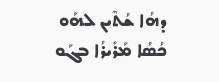ܕܗܳܐ ܫܳܬܶܝܢ ܠܗܰܘ ܟܳܣܳܐ ܡܰܪܺܝܪܳܐ ܒܓܰܘ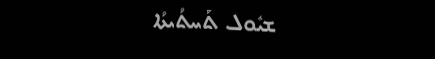ܫܝܽܘܠ ܬܰܚܬܳܝܬܳܐ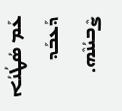ܥܰܡ ܣܳܛܳܢܳܐ ܕܰܥܒܰܕ ܨܶܒܝܳܢܶܗ.